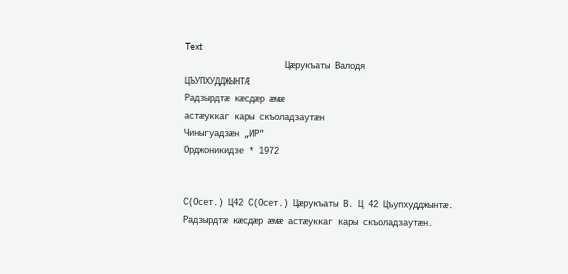Text
                    Цæрукъаты Валодя
ЦЪУПХУДДЖЫНТÆ
Радзырдтæ кæсдæр æмæ
астæуккаг кары скъоладзаутæн
Чиныгуадзæн „ИР"
Орджоникидзе * 1972


С(Осет.) Ц42 С(Осет.) Цæрукъаты В. Ц 42 Цъупхудджынтæ. Радзырдтæ кæсдæр æмæ астæуккаг кары скъоладзаутæн.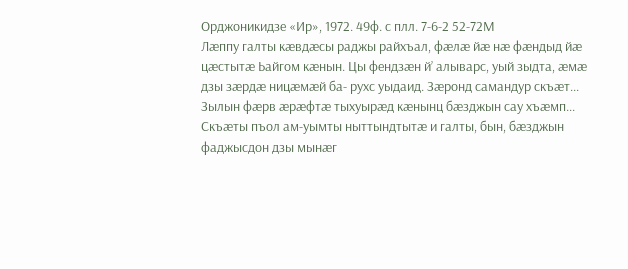Орджоникидзе «Ир», 1972. 49ф. с плл. 7-6-2 52-72М
Лæппу галты кæвдæсы раджы райхъал, фæлæ йæ нæ фæндыд йæ цæстытæ Ьайгом кæнын. Цы фендзæн й’ алыварс, уый зыдта, æмæ дзы зæрдæ ницæмæй ба- рухс уыдаид. Зæронд самандур скъæт... Зылын фæрв æрæфтæ тыхуырæд кæнынц бæзджын сау хъæмп... Скъæты пъол ам-уымты ныттындтытæ и галты, бын, бæзджын фаджысдон дзы мынæг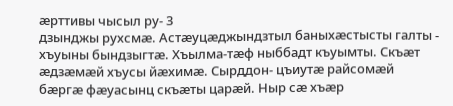æрттивы чысыл ру- 3
дзынджы рухсмæ. Астæуцæджындзтыл баныхæстысты галты - хъуыны бындзыгтæ. Хъылма-тæф ныббадт къуымты. Скъæт æдзæмæй хъусы йæхимæ. Сырддон- цъиутæ райсомæй бæргæ фæуасынц скъæты царæй. Ныр сæ хъæр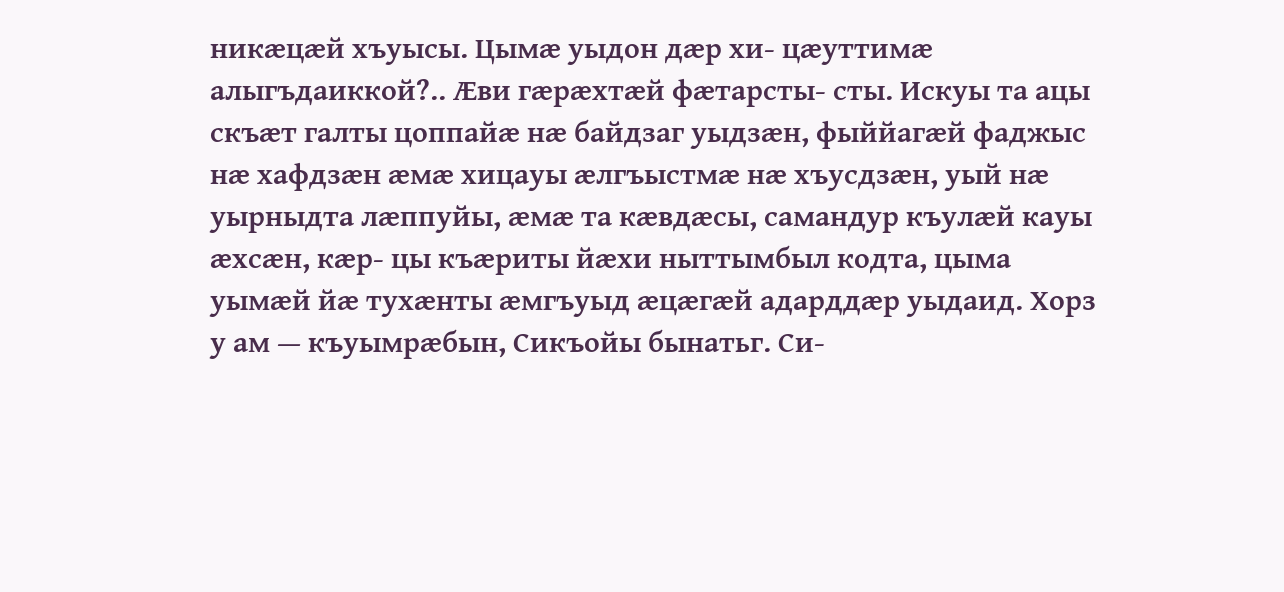никæцæй хъуысы. Цымæ уыдон дæр хи- цæуттимæ алыгъдаиккой?.. Æви гæрæхтæй фæтарсты- сты. Искуы та ацы скъæт галты цоппайæ нæ байдзаг уыдзæн, фыййагæй фаджыс нæ хафдзæн æмæ хицауы æлгъыстмæ нæ хъусдзæн, уый нæ уырныдта лæппуйы, æмæ та кæвдæсы, самандур къулæй кауы æхсæн, кæр- цы къæриты йæхи ныттымбыл кодта, цыма уымæй йæ тухæнты æмгъуыд æцæгæй адарддæр уыдаид. Хорз у ам — къуымрæбын, Сикъойы бынатьг. Си-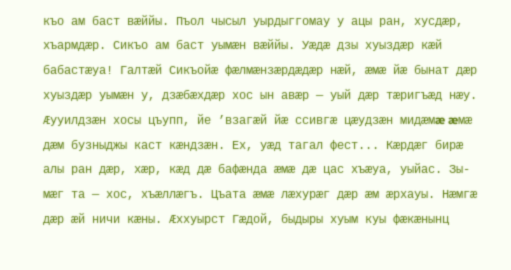къо ам баст вæййы. Пъол чысыл уырдыггомау у ацы ран, хусдæр, хъармдæр. Сикъо ам баст уымæн вæййы. Уæдæ дзы хуыздæр кæй бабастæуа! Галтæй Сикъойæ фæлмæнзæрдæдæр нæй, æмæ йæ бынат дæр хуыздæр уымæн у, дзæбæхдæр хос ын авæр — уый дæр тæригъæд нæу. Æууилдзæн хосы цъупп, йе ’взагæй йæ ссивгæ цæудзæн мидæмæ æмæ дæм бузныджы каст кæндзæн. Ех, уæд тагал фест... Кæрдæг бирæ алы ран дæр, хæр, кæд дæ бафæнда æмæ дæ цас хъæуа, уыйас. Зы- мæг та — хос, хъæллæгъ. Цъата æмæ лæхурæг дæр æм æрхауы. Нæмгæ дæр æй ничи кæны. Æххуырст Гæдой, быдыры хуым куы фæкæнынц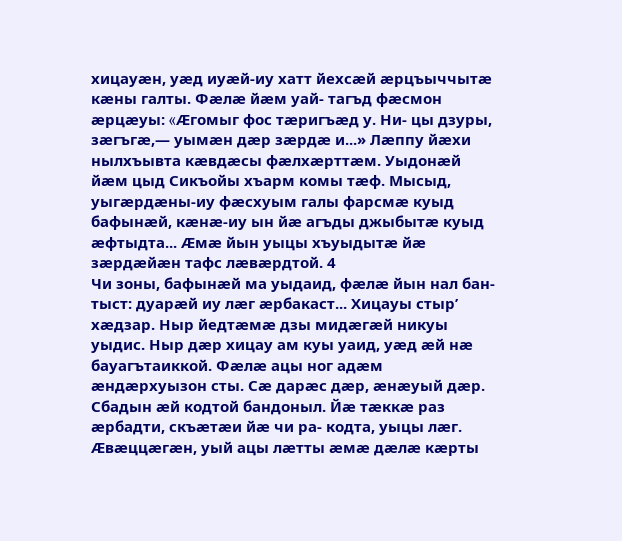хицауæн, уæд иуæй-иу хатт йехсæй æрцъыччытæ кæны галты. Фæлæ йæм уай- тагъд фæсмон æрцæуы: «Æгомыг фос тæригъæд у. Ни- цы дзуры, зæгъгæ,— уымæн дæр зæрдæ и...» Лæппу йæхи нылхъывта кæвдæсы фæлхæрттæм. Уыдонæй йæм цыд Сикъойы хъарм комы тæф. Мысыд, уыгæрдæны-иу фæсхуым галы фарсмæ куыд бафынæй, кæнæ-иу ын йæ агъды джыбытæ куыд æфтыдта... Æмæ йын уыцы хъуыдытæ йæ зæрдæйæн тафс лæвæрдтой. 4
Чи зоны, бафынæй ма уыдаид, фæлæ йын нал бан- тыст: дуарæй иу лæг æрбакаст... Хицауы стыр’ хæдзар. Ныр йедтæмæ дзы мидæгæй никуы уыдис. Ныр дæр хицау ам куы уаид, уæд æй нæ бауагътаиккой. Фæлæ ацы ног адæм æндæрхуызон сты. Сæ дарæс дæр, æнæуый дæр. Сбадын æй кодтой бандоныл. Йæ тæккæ раз æрбадти, скъæтæи йæ чи ра- кодта, уыцы лæг. Æвæццæгæн, уый ацы лæтты æмæ дæлæ кæрты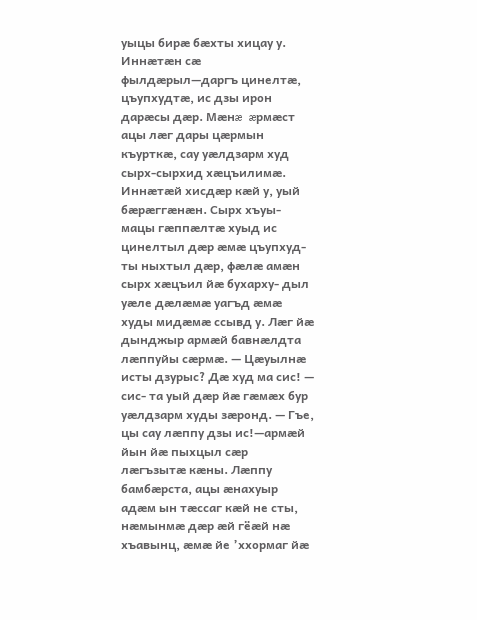уыцы бирæ бæхты хицау у. Иннæтæн сæ фылдæрыл—даргъ цинелтæ, цъупхудтæ, ис дзы ирон дарæсы дæр. Мæнæ æрмæст ацы лæг дары цæрмын къурткæ, сау уæлдзарм худ сырх-сырхид хæцъилимæ. Иннæтæй хисдæр кæй у, уый бæрæггæнæн. Сырх хъуы- мацы гæппæлтæ хуыд ис цинелтыл дæр æмæ цъупхуд- ты ныхтыл дæр, фæлæ амæн сырх хæцъил йæ бухарху- дыл уæле дæлæмæ уагъд æмæ худы мидæмæ ссывд у. Лæг йæ дынджыр армæй бавнæлдта лæппуйы сæрмæ. — Цæуылнæ исты дзурыс? Дæ худ ма сис! — сис- та уый дæр йæ гæмæх бур уæлдзарм худы зæронд. — Гъе, цы сау лæппу дзы ис!—армæй йын йæ пыхцыл сæр лæгъзытæ кæны. Лæппу бамбæрста, ацы æнахуыр адæм ын тæссаг кæй не сты, нæмынмæ дæр æй гёæй нæ хъавынц, æмæ йе ’ххормаг йæ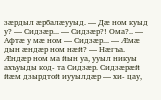зæрдыл æрбалæууыд. — Дæ ном куыд у? — Сидзæр... — Сидзæр?! Ома?.. — Афтæ у мæ ном — Сидзæр... — Æмæ дын æндæр ном нæй? — Нæгъа. Æндæр ном ма йын уа, ууыл никуы ахъуыды код- та Сидзæр. Сидзæрæй йæм дзырдтой иууылдæр — хи- цау,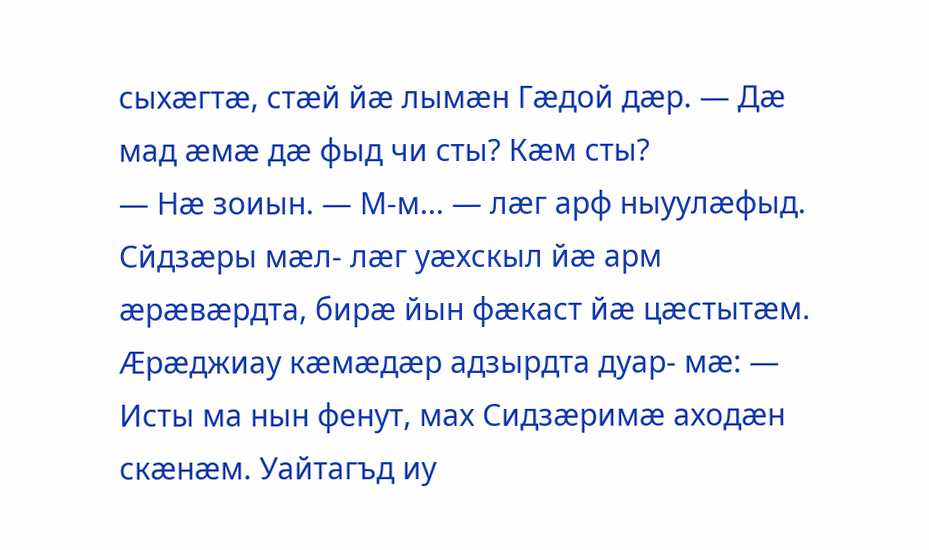сыхæгтæ, стæй йæ лымæн Гæдой дæр. — Дæ мад æмæ дæ фыд чи сты? Кæм сты?
— Нæ зоиын. — М-м... — лæг арф ныуулæфыд. Сйдзæры мæл- лæг уæхскыл йæ арм æрæвæрдта, бирæ йын фæкаст йæ цæстытæм. Æрæджиау кæмæдæр адзырдта дуар- мæ: — Исты ма нын фенут, мах Сидзæримæ аходæн скæнæм. Уайтагъд иу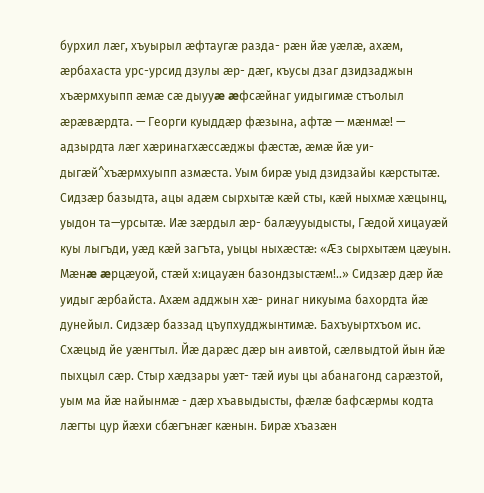бурхил лæг, хъуырыл æфтаугæ разда- рæн йæ уæлæ, ахæм, æрбахаста урс-урсид дзулы æр- дæг, къусы дзаг дзидзаджын хъæрмхуыпп æмæ сæ дыууæ æфсæйнаг уидыгимæ стъолыл æрæвæрдта. — Георги куыддæр фæзына, афтæ — мæнмæ! — адзырдта лæг хæринагхæссæджы фæстæ, æмæ йæ уи- дыгæй^хъæрмхуыпп азмæста. Уым бирæ уыд дзидзайы кæрстытæ. Сидзæр базыдта, ацы адæм сырхытæ кæй сты, кæй ныхмæ хæцынц, уыдон та—урсытæ. Иæ зæрдыл æр- балæууыдысты, Гæдой хицауæй куы лыгъди, уæд кæй загъта, уыцы ныхæстæ: «Æз сырхытæм цæуын. Мæнæ æрцæуой, стæй х:ицауæн базондзыстæм!..» Сидзæр дæр йæ уидыг æрбайста. Ахæм адджын хæ- ринаг никуыма бахордта йæ дунейыл. Сидзæр баззад цъупхудджынтимæ. Бахъуыртхъом ис. Схæцыд йе уæнгтыл. Йæ дарæс дæр ын аивтой, сæлвыдтой йын йæ пыхцыл сæр. Стыр хæдзары уæт- тæй иуы цы абанагонд сарæзтой, уым ма йæ найынмæ - дæр хъавыдысты, фæлæ бафсæрмы кодта лæгты цур йæхи сбæгънæг кæнын. Бирæ хъазæн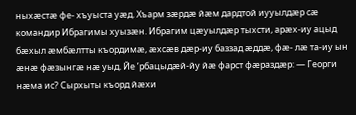ныхæстæ фе- хъуыста уæд. Хъарм зæрдæ йæм дардтой иууылдæр сæ командир Ибрагимы хуызæн. Ибрагим цæуылдæр тыхсти, арæх-иу ацыд бæхыл æмбæлтты къордимæ, æхсæв дæр-иу баззад æддæ, фæ- лæ та-иу ын æнæ фæзынгæ нæ уыд. Йе ’рбацыдæй-йу йæ фарст фæраздæр: — Георги нæма ис? Сырхыты къорд йæхи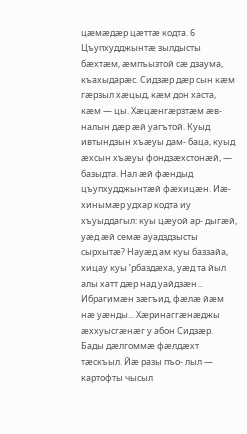цæмæдæр цæттæ кодта. 6
Цъупхудджынтæ зылдысты бæхтæм, æмпъызтой сæ дзаума, къахыдарæс. Сидзæр дæр сын кæм гæрзыл хæцыд, кæм дон хаста, кæм — цы. Хæцæнгæрзтæм æв- налын дæр æй уагътой. Куыд ивтындзын хъæуы дам- баца, куыд æхсын хъæуы фондзæхстонæй, — базыдта. Нал æй фæндыд цъупхудджынтæй фæхицæн. Иæ- хинымæр удхар кодта иу хъуыддагыл: куы цæуой ар- дыгæй, уæд æй семæ ауадздзысты сырхытæ? Науæд ам куы баззайа, хицау куы ’рбаздæха, уæд та йыл алы хатт дæр над уайдзæн... Ибрагимæн зæгъид, фæлæ йæм нæ уæнды... Хæринаггæнæджы æххуысгæнæг у абон Сидзæр. Бады дæлгоммæ фæлдæхт тæскъыл. Йæ разы пъо- лыл — картофты чысыл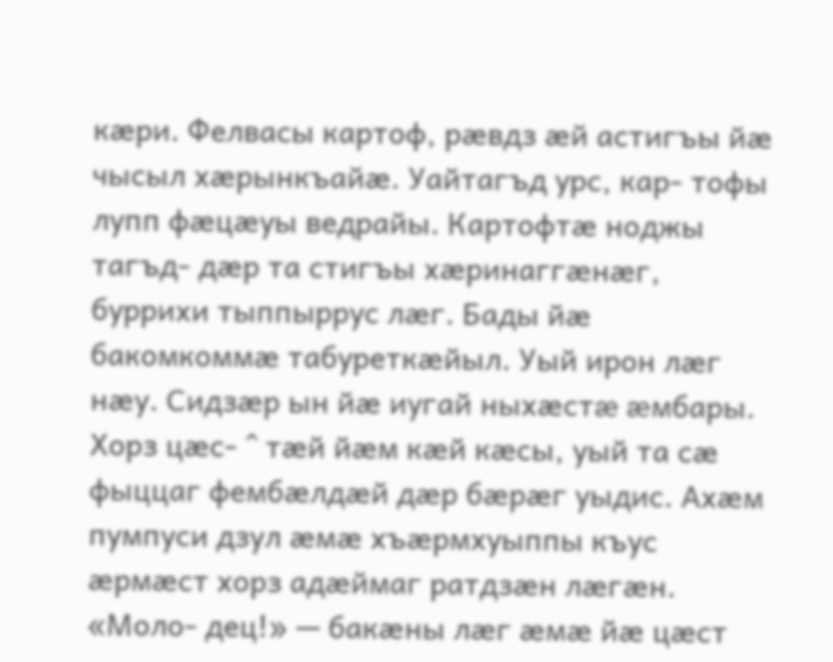кæри. Фелвасы картоф, рæвдз æй астигъы йæ чысыл хæрынкъайæ. Уайтагъд урс, кар- тофы лупп фæцæуы ведрайы. Картофтæ ноджы тагъд- дæр та стигъы хæринаггæнæг, буррихи тыппыррус лæг. Бады йæ бакомкоммæ табуреткæйыл. Уый ирон лæг нæу. Сидзæр ын йæ иугай ныхæстæ æмбары. Хорз цæс- ^ тæй йæм кæй кæсы, уый та сæ фыццаг фембæлдæй дæр бæрæг уыдис. Ахæм пумпуси дзул æмæ хъæрмхуыппы къус æрмæст хорз адæймаг ратдзæн лæгæн. «Моло- дец!» — бакæны лæг æмæ йæ цæст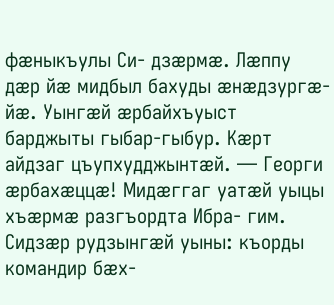фæныкъулы Си- дзæрмæ. Лæппу дæр йæ мидбыл бахуды æнæдзургæ- йæ. Уынгæй æрбайхъуыст барджыты гыбар-гыбур. Кæрт айдзаг цъупхудджынтæй. — Георги æрбахæццæ! Мидæггаг уатæй уыцы хъæрмæ разгъордта Ибра- гим. Сидзæр рудзынгæй уыны: къорды командир бæх-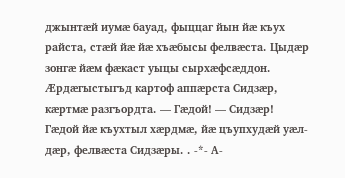джынтæй иумæ бауад, фыццаг йын йæ къух райста, стæй йæ йæ хъæбысы фелвæста. Цыдæр зонгæ йæм фæкаст уыцы сырхæфсæддон. Æрдæгыстыгъд картоф аппæрста Сидзæр, кæртмæ разгъордта. — Гæдой! — Сидзæр!
Гæдой йæ къухтыл хæрдмæ, йæ цъупхудæй уæл- дæр, фелвæста Сидзæры. . -*- А-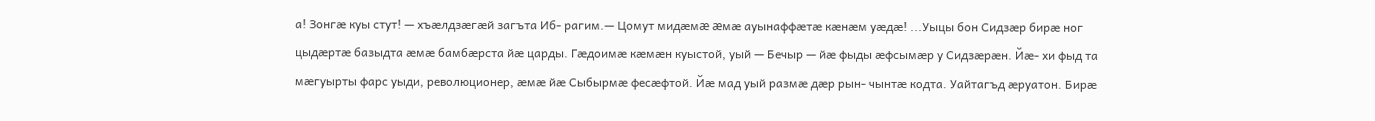а! Зонгæ куы стут! — хъæлдзæгæй загъта Иб- рагим.— Цомут мидæмæ æмæ ауынаффæтæ кæнæм уæдæ! ...Уыцы бон Сидзæр бирæ ног цыдæртæ базыдта æмæ бамбæрста йæ царды. Гæдоимæ кæмæн куыстой, уый — Бечыр — йæ фыды æфсымæр у Сидзæрæн. Йæ- хи фыд та мæгуырты фарс уыди, революционер, æмæ йæ Сыбырмæ фесæфтой. Йæ мад уый размæ дæр рын- чынтæ кодта. Уайтагъд æруатон. Бирæ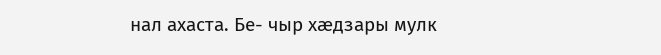нал ахаста. Бе- чыр хæдзары мулк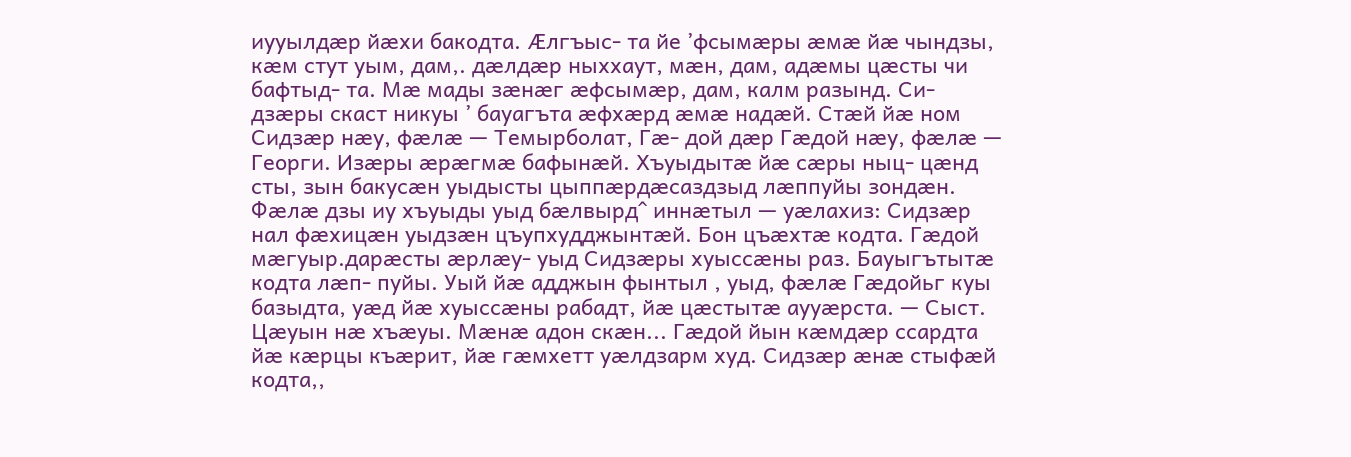иууылдæр йæхи бакодта. Æлгъыс- та йе ’фсымæры æмæ йæ чындзы, кæм стут уым, дам,. дæлдæр ныххаут, мæн, дам, адæмы цæсты чи бафтыд- та. Мæ мады зæнæг æфсымæр, дам, калм разынд. Си- дзæры скаст никуы ’ бауагъта æфхæрд æмæ надæй. Стæй йæ ном Сидзæр нæу, фæлæ — Темырболат, Гæ- дой дæр Гæдой нæу, фæлæ — Георги. Изæры æрæгмæ бафынæй. Хъуыдытæ йæ сæры ныц- цæнд сты, зын бакусæн уыдысты цыппæрдæсаздзыд лæппуйы зондæн. Фæлæ дзы иу хъуыды уыд бæлвырд^ иннæтыл — уæлахиз: Сидзæр нал фæхицæн уыдзæн цъупхудджынтæй. Бон цъæхтæ кодта. Гæдой мæгуыр.дарæсты æрлæу- уыд Сидзæры хуыссæны раз. Бауыгътытæ кодта лæп- пуйы. Уый йæ адджын фынтыл , уыд, фæлæ Гæдойьг куы базыдта, уæд йæ хуыссæны рабадт, йæ цæстытæ аууæрста. — Сыст. Цæуын нæ хъæуы. Мæнæ адон скæн... Гæдой йын кæмдæр ссардта йæ кæрцы къæрит, йæ гæмхетт уæлдзарм худ. Сидзæр æнæ стыфæй кодта,,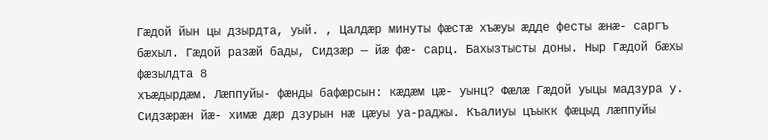Гæдой йын цы дзырдта, уый. , Цалдæр минуты фæстæ хъæуы æдде фесты æнæ- саргъ бæхыл. Гæдой разæй бады, Сидзæр — йæ фæ- сарц. Бахызтысты доны. Ныр Гæдой бæхы фæзылдта 8
хъæдырдæм. Лæппуйы- фæнды бафæрсын: кæдæм цæ- уынц? Фæлæ Гæдой уыцы мадзура у. Сидзæрæн йæ- химæ дæр дзурын нæ цæуы уа-раджы. Къалиуы цъыкк фæцыд лæппуйы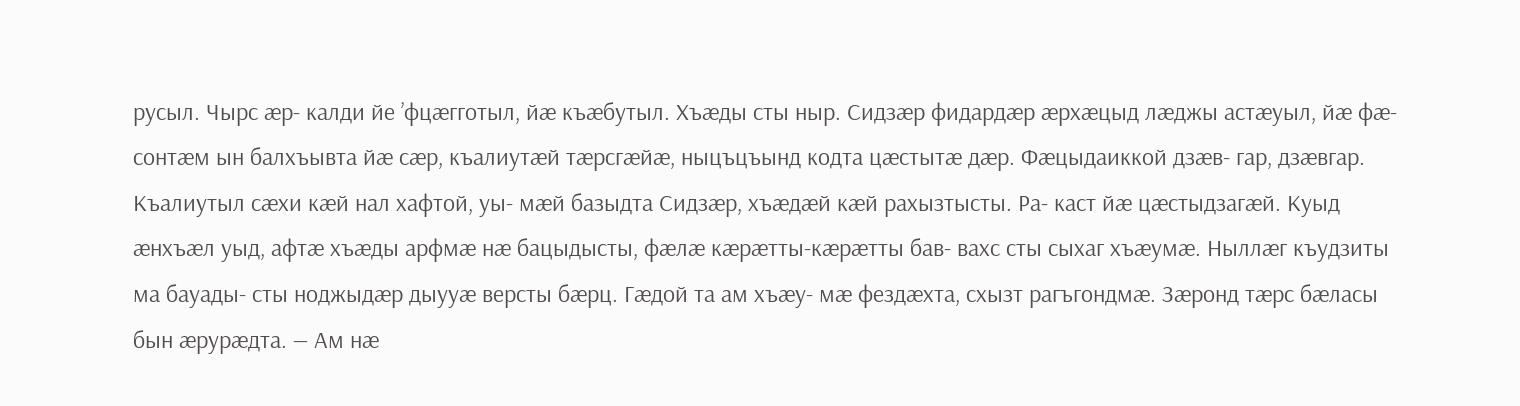русыл. Чырс æр- калди йе ’фцæгготыл, йæ къæбутыл. Хъæды сты ныр. Сидзæр фидардæр æрхæцыд лæджы астæуыл, йæ фæ- сонтæм ын балхъывта йæ сæр, къалиутæй тæрсгæйæ, ныцъцъынд кодта цæстытæ дæр. Фæцыдаиккой дзæв- гар, дзæвгар. Къалиутыл сæхи кæй нал хафтой, уы- мæй базыдта Сидзæр, хъæдæй кæй рахызтысты. Ра- каст йæ цæстыдзагæй. Куыд æнхъæл уыд, афтæ хъæды арфмæ нæ бацыдысты, фæлæ кæрæтты-кæрæтты бав- вахс сты сыхаг хъæумæ. Ныллæг къудзиты ма бауады- сты ноджыдæр дыууæ версты бæрц. Гæдой та ам хъæу- мæ фездæхта, схызт рагъгондмæ. Зæронд тæрс бæласы бын æрурæдта. — Ам нæ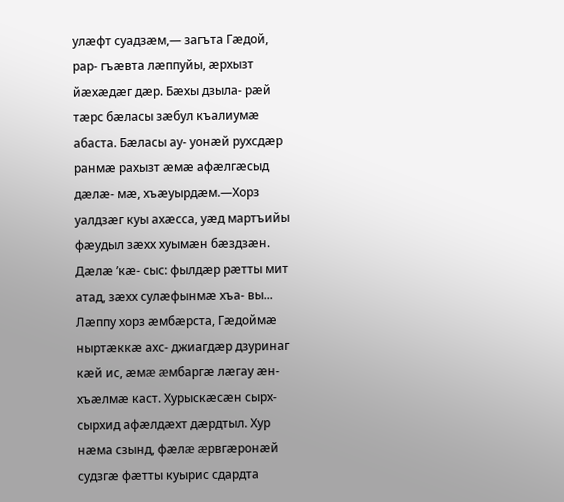улæфт суадзæм,— загъта Гæдой, рар- гъæвта лæппуйы, æрхызт йæхæдæг дæр. Бæхы дзыла- рæй тæрс бæласы зæбул къалиумæ абаста. Бæласы ау- уонæй рухсдæр ранмæ рахызт æмæ афæлгæсыд дæлæ- мæ, хъæуырдæм.—Хорз уалдзæг куы ахæсса, уæд мартъийы фæудыл зæхх хуымæн бæздзæн. Дæлæ ’кæ- сыс: фылдæр рæтты мит атад, зæхх сулæфынмæ хъа- вы... Лæппу хорз æмбæрста, Гæдоймæ ныртæккæ ахс- джиагдæр дзуринаг кæй ис, æмæ æмбаргæ лæгау æн- хъæлмæ каст. Хурыскæсæн сырх-сырхид афæлдæхт дæрдтыл. Хур нæма сзынд, фæлæ æрвгæронæй судзгæ фæтты куырис сдардта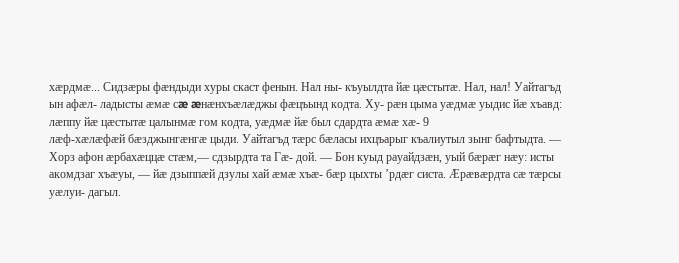хæрдмæ... Сидзæры фæндыди хуры скаст фенын. Нал ны- къуылдта йæ цæстытæ. Нал, нал! Уайтагъд ын афæл- ладысты æмæ сæ æнæнхъæлæджы фæцъынд кодта. Ху- рæн цыма уæдмæ уыдис йæ хъавд: лæппу йæ цæстытæ цалынмæ гом кодта, уæдмæ йæ был сдардта æмæ хæ- 9
лæф-хæлæфæй бæзджынгæнгæ цыди. Уайтагъд тæрс бæласы ихцъарыг къалиутыл зынг бафтыдта. — Хорз афон æрбахæццæ стæм,— сдзырдта та Гæ- дой. — Бон куыд рауайдзæн, уый бæрæг нæу: исты акомдзаг хъæуы, — йæ дзыппæй дзулы хай æмæ хъæ- бæр цыхты ’рдæг систа. Æрæвæрдта сæ тæрсы уæлуи- дагыл.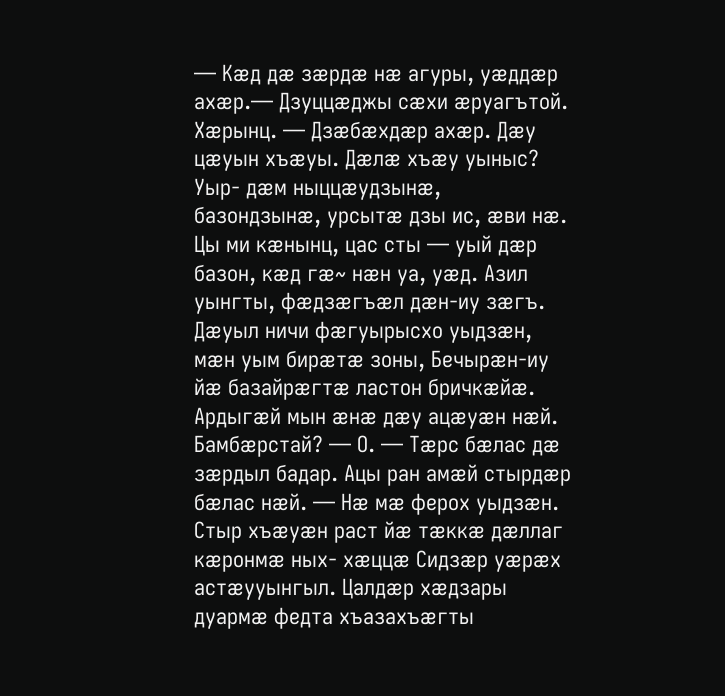— Кæд дæ зæрдæ нæ агуры, уæддæр ахæр.— Дзуццæджы сæхи æруагътой. Хæрынц. — Дзæбæхдæр ахæр. Дæу цæуын хъæуы. Дæлæ хъæу уыныс? Уыр- дæм ныццæудзынæ, базондзынæ, урсытæ дзы ис, æви нæ. Цы ми кæнынц, цас сты — уый дæр базон, кæд гæ~ нæн уа, уæд. Азил уынгты, фæдзæгъæл дæн-иу зæгъ. Дæуыл ничи фæгуырысхо уыдзæн, мæн уым бирæтæ зоны, Бечырæн-иу йæ базайрæгтæ ластон бричкæйæ. Ардыгæй мын æнæ дæу ацæуæн нæй. Бамбæрстай? — О. — Тæрс бæлас дæ зæрдыл бадар. Ацы ран амæй стырдæр бæлас нæй. — Нæ мæ ферох уыдзæн. Стыр хъæуæн раст йæ тæккæ дæллаг кæронмæ ных- хæццæ Сидзæр уæрæх астæууынгыл. Цалдæр хæдзары дуармæ федта хъазахъæгты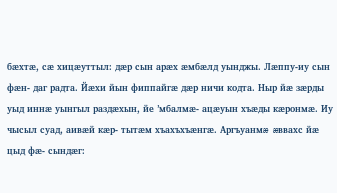бæхтæ, сæ хицæуттыл: дæр сын арæх æмбæлд уынджы. Лæппу-иу сын фæн- даг радта. Йæхи йын фиппайгæ дæр ничи кодта. Ныр йæ зæрды уыд иннæ уынгыл раздæхын, йе ’мбалмæ- ацæуын хъæды кæронмæ. Иу чысыл суад, аивæй кæр- тытæм хъахъхъæнгæ. Аргъуанмæ æввахс йæ цыд фæ- сындæг: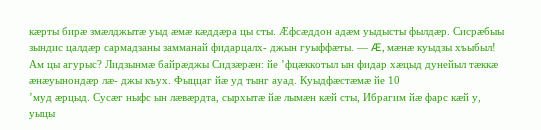кæрты бирæ змæлджытæ уыд æмæ кæддæра цы сты. Æфсæддон адæм уыдысты фылдæр. Сисрæбыы зындис цалдæр сармадзаны замманай фидарцалх- джын гуыффæты. — Æ, мæнæ куыдзы хъыбыл! Ам цы агурыс? Лидзынмæ байрæджы Сидзæрæн: йе ’фцæккотыл ын фидар хæцыд дунейыл тæккæ æнæуынондæр лæ- джы къух. Фыццаг йæ уд тынг ауад. Куыдфæстæмæ йе 10
’муд æрцыд. Сусæг ныфс ын лæвæрдта, сырхытæ йæ лымæн кæй сты, Ибрагим йæ фарс кæй у, уыцы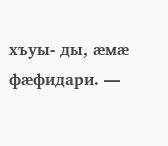хъуы- ды, æмæ фæфидари. —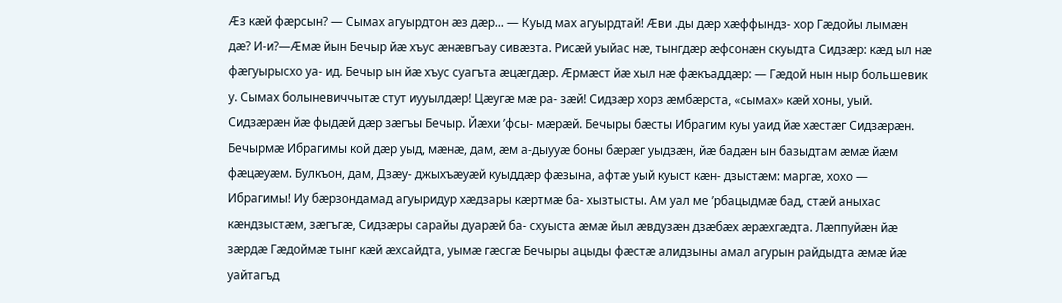Æз кæй фæрсын? — Сымах агуырдтон æз дæр... — Куыд мах агуырдтай! Æви .ды дæр хæффындз- хор Гæдойы лымæн дæ? И-и?—Æмæ йын Бечыр йæ хъус æнæвгъау сивæзта. Рисæй уыйас нæ, тынгдæр æфсонæн скуыдта Сидзæр: кæд ыл нæ фæгуырысхо уа- ид. Бечыр ын йæ хъус суагъта æцæгдæр. Æрмæст йæ хыл нæ фæкъаддæр: — Гæдой нын ныр большевик у. Сымах болыневиччытæ стут иууылдæр! Цæугæ мæ ра- зæй! Сидзæр хорз æмбæрста, «сымах» кæй хоны, уый. Сидзæрæн йæ фыдæй дæр зæгъы Бечыр. Йæхи ’фсы- мæрæй. Бечыры бæсты Ибрагим куы уаид йæ хæстæг Сидзæрæн. Бечырмæ Ибрагимы кой дæр уыд, мæнæ, дам, æм а-дыууæ боны бæрæг уыдзæн, йæ бадæн ын базыдтам æмæ йæм фæцæуæм. Булкъон, дам, Дзæу- джыхъæуæй куыддæр фæзына, афтæ уый куыст кæн- дзыстæм: маргæ, хохо — Ибрагимы! Иу бæрзондамад агуыридур хæдзары кæртмæ ба- хызтысты. Ам уал ме ’рбацыдмæ бад, стæй аныхас кæндзыстæм, зæгъгæ, Сидзæры сарайы дуарæй ба- схуыста æмæ йыл æвдузæн дзæбæх æрæхгæдта. Лæппуйæн йæ зæрдæ Гæдоймæ тынг кæй æхсайдта, уымæ гæсгæ Бечыры ацыды фæстæ алидзыны амал агурын райдыдта æмæ йæ уайтагъд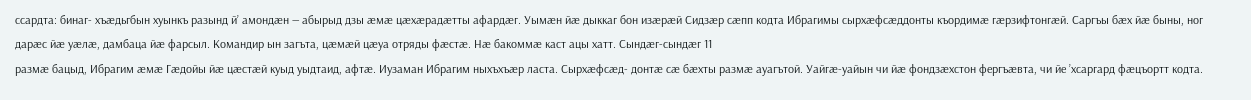ссардта: бинаг- хъæдьгбын хуынкъ разынд й’ амондæн — абырыд дзы æмæ цæхæрадæтты афардæг. Уымæн йæ дыккаг бон изæрæй Сидзæр сæпп кодта Ибрагимы сырхæфсæддонты къордимæ гæрзифтонгæй. Саргъы бæх йæ быны, ног дарæс йæ уæлæ, дамбаца йæ фарсыл. Командир ын загъта, цæмæй цæуа отряды фæстæ. Нæ бакоммæ каст ацы хатт. Сындæг-сындæг 11
размæ бацыд, Ибрагим æмæ Гæдойы йæ цæстæй куыд уыдтаид, афтæ. Иузаман Ибрагим ныхъхъæр ласта. Сырхæфсæд- донтæ сæ бæхты размæ ауагътой. Уайгæ-уайын чи йæ фондзæхстон фергъæвта, чи йе ’хсаргард фæцъортт кодта.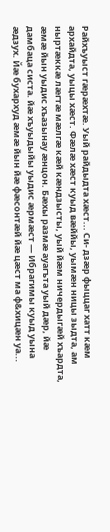Райхъуыст гæрæхтæ. Уый райдыдта хæст... Си- дзæр фыццаг хатт кæм архайдта, уыцы хæст. Фæлæ хæст куыд вæййы, уымæн ницы зыдта, ам ныртæккæ лæгтæ мæлгæ кæй кæндзысты, уый йæм ничердыгæй хъардта, æмæ йын уыдис хъазынау æнцон. Бæхы размæ ауагъта уый дæр, йæ дамбаца систа. йæ хъуыдыйы уыдис æрмæст — Ибрагимы куыд уына æдзух. Йæ бухархуд æмæ йын йæ фæсонтæй йæ цæст ма ф&хицæн уа...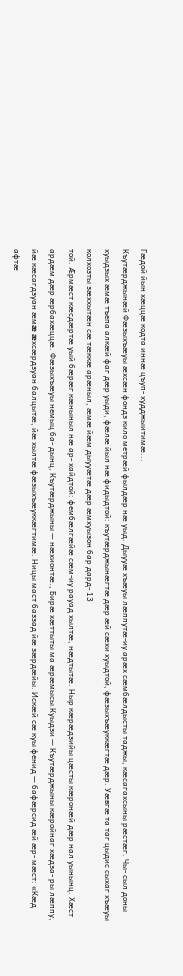Гæдой йын хæццæ кодта иннæ цъуп- худджыитимæ...
Къутæрджынæй Фæзыхъæуы æхсæн фондз кило метрæй фылдæр нæ уыд. Дыууæ хъæуы лæппутæ-иу арæх сæмбæлдысты таджы, кæсагахсыны рæстæг. Чы- сыл доны хуыдзых æмæ тъепа алкæй фаг дæр уыди, фæлæ йыл нæ фидыдтой: къутæрджынæгтæ дæр æй сæхи хуыдтой, фæзыхъæуккæгтæ дæр. Уæвгæ та таг цыдис сыхаг хъæуы колхозты зæххытæн сæ тæккæ арæныл, æмæ йæм дыууæтæ дæр æмхуызон бар дард- 13
той. Æрмæст кæсдæртæ уый бæрæг кæныныл нæ ар- хайдтой: фембæлгæйæ сæм-иу рауад хылтæ, нæдтытæ. Ныр кæрæдзийы цæсты кæронæй дæр нал уынынц. Хæст ардæм дæр æрбахæццæ. Фæзыхъæуы немыц ба- дынц, Къутæрджыны — нæхионтæ., Бирæ хæттыты ма æрæмысы Куыдзи — Къутæрджыны кæройнаг хæдза- ры лæппу, йæ кæсагдзуан æмæ æхсæрдзуан балцытæ, йæ хылтæ фæзыхъæуккæгтимæ. Ницы маст баззад йæ зæрдæйы. Искæй сæ куы фенид — бафæрсид æй æр- мæст: «Кæд афтæ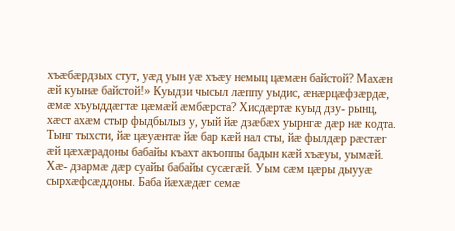хъæбæрдзых стут, уæд уын уæ хъæу немыц цæмæн байстой? Махæн æй куынæ байстой!» Куыдзи чысыл лæппу уыдис, æнæрцæфзæрдæ, æмæ хъуыддæгтæ цæмæй æмбæрста? Хисдæртæ куыд дзу- рынц, хæст ахæм стыр фыдбылыз у, уый йæ дзæбæх уырнгæ дæр нæ кодта. Тынг тыхсти, йæ цæуæнтæ йæ бар кæй нал сты, йæ фылдæр рæстæг æй цæхæрадоны бабайы къахт акъоппы бадын кæй хъæуы, уымæй. Хæ- дзармæ дæр суайы бабайы сусæгæй. Уым сæм цæры дыууæ сырхæфсæддоны. Баба йæхæдæг семæ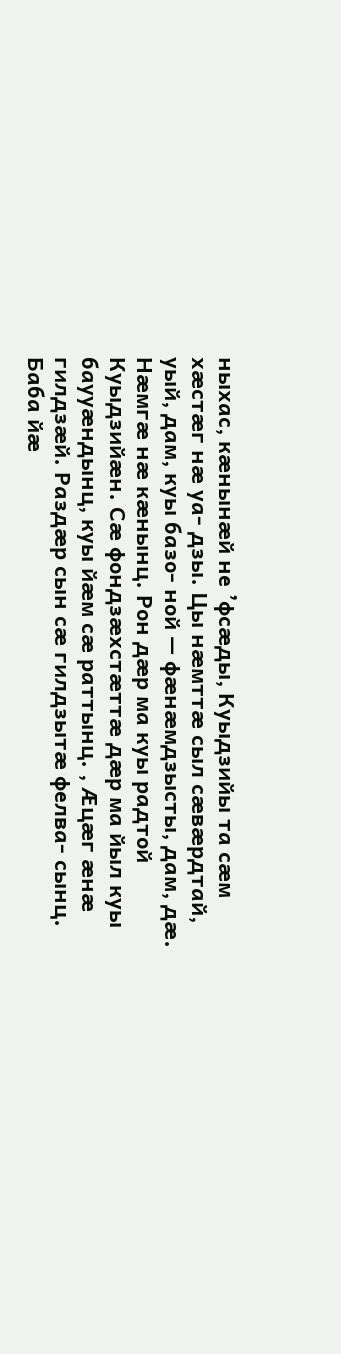ныхас, кæнынæй не ’фсæды, Куыдзийы та сæм хæстæг нæ уа- дзы. Цы нæмттæ сыл сæвæрдтай, уый, дам, куы базо- ной — фæнæмдзысты, дам, дæ. Нæмгæ нæ кæнынц. Рон дæр ма куы радтой Куыдзийæн. Сæ фондзæхстæттæ дæр ма йыл куы баууæндынц, куы йæм сæ раттынц. , Æцæг æнæ гилдзæй. Раздæр сын сæ гилдзытæ фелва- сынц. Баба йæ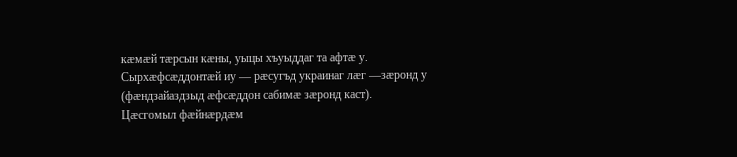кæмæй тæрсын кæны, уыцы хъуыддаг та афтæ у. Сырхæфсæддонтæй иу — рæсугъд украинаг лæг —зæронд у (фæндзайаздзыд æфсæддон сабимæ зæронд каст). Цæсгомыл фæйнæрдæм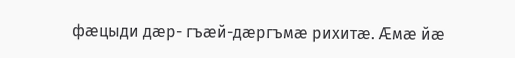фæцыди дæр- гъæй-дæргъмæ рихитæ. Æмæ йæ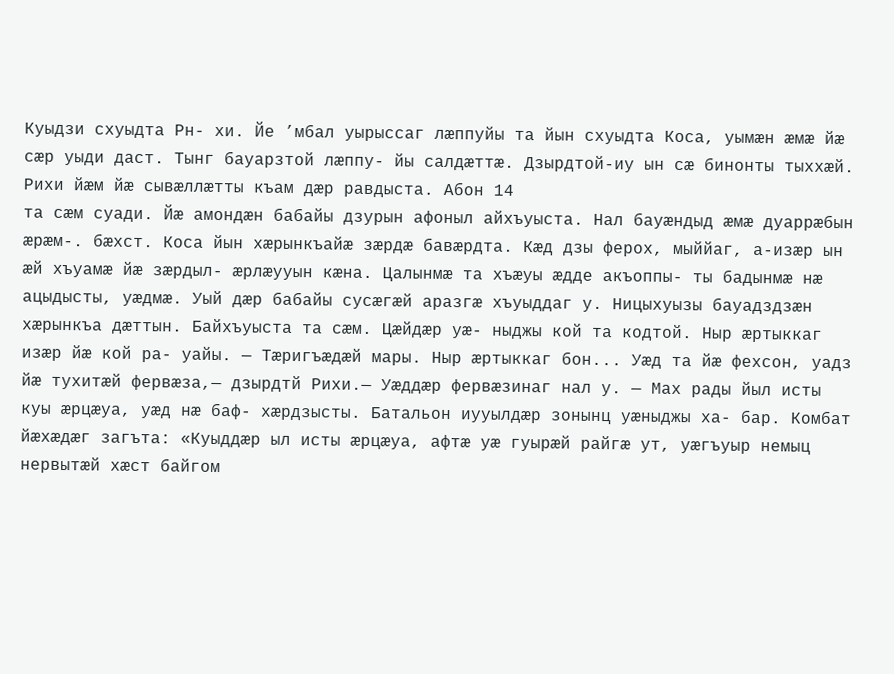Куыдзи схуыдта Рн- хи. Йе ’мбал уырыссаг лæппуйы та йын схуыдта Коса, уымæн æмæ йæ сæр уыди даст. Тынг бауарзтой лæппу- йы салдæттæ. Дзырдтой-иу ын сæ бинонты тыххæй. Рихи йæм йæ сывæллæтты къам дæр равдыста. Абон 14
та сæм суади. Йæ амондæн бабайы дзурын афоныл айхъуыста. Нал бауæндыд æмæ дуаррæбын æрæм-. бæхст. Коса йын хæрынкъайæ зæрдæ бавæрдта. Кæд дзы ферох, мыййаг, а-изæр ын æй хъуамæ йæ зæрдыл- æрлæууын кæна. Цалынмæ та хъæуы æдде акъоппы- ты бадынмæ нæ ацыдысты, уæдмæ. Уый дæр бабайы сусæгæй аразгæ хъуыддаг у. Ницыхуызы бауадздзæн хæрынкъа дæттын. Байхъуыста та сæм. Цæйдæр уæ- ныджы кой та кодтой. Ныр æртыккаг изæр йæ кой ра- уайы. — Тæригъæдæй мары. Ныр æртыккаг бон... Уæд та йæ фехсон, уадз йæ тухитæй фервæза,— дзырдтй Рихи.— Уæддæр фервæзинаг нал у. — Мах рады йыл исты куы æрцæуа, уæд нæ баф- хæрдзысты. Батальон иууылдæр зонынц уæныджы ха- бар. Комбат йæхæдæг загъта: «Куыддæр ыл исты æрцæуа, афтæ уæ гуырæй райгæ ут, уæгъуыр немыц нервытæй хæст байгом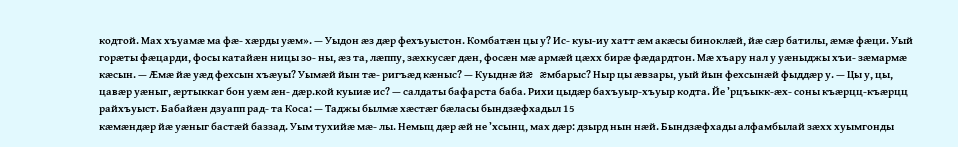кодтой. Мах хъуамæ ма фæ- хæрды уæм». — Уыдон æз дæр фехъуыстон. Комбатæн цы у? Ис- куы-иу хатт æм акæсы биноклæй, йæ сæр батилы, æмæ фæци. Уый горæты фæцарди, фосы катайæн ницы зо- ны, æз та, лæппу, зæхкусæг дæн, фосæн мæ армæй цæхх бирæ фæдардтон. Мæ хъару нал у уæныджы хъи- зæмармæ кæсын. — Æмæ йæ уæд фехсын хъæуы? Уымæй йын тæ- ригъæд кæныс? — Куыднæ йæ æмбарыс? Ныр цы æвзары, уый йын фехсынæй фыддæр у. — Цы у, цы, цавæр уæныг, æртыккаг бон уæм æн- дæр.кой куыиæ ис? — салдаты бафарста баба. Рихи цыдæр бахъуыр-хъуыр кодта. Йе ’рцъыкк-æх- соны къæрцц-къæрцц райхъуыст. Бабайæн дзуапп рад- та Коса: — Таджы былмæ хæстæг бæласы бындзæфхадыл 15
кæмæндæр йæ уæныг бастæй баззад. Уым тухийæ мæ- лы. Немыц дæр æй не ’хсынц, мах дæр: дзырд нын нæй. Бындзæфхады алфамбылай зæхх хуымгонды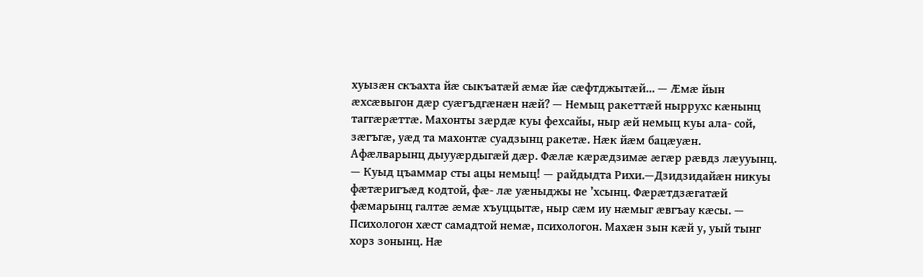хуызæн скъахта йæ сыкъатæй æмæ йæ сæфтджытæй... — Æмæ йын æхсæвыгон дæр суæгъдгæнæн нæй? — Немыц ракеттæй ныррухс кæнынц таггæрæттæ. Махонты зæрдæ куы фехсайы, ныр æй немыц куы ала- сой, зæгъгæ, уæд та махонтæ суадзынц ракетæ. Нæк йæм бацæуæн. Афæлварынц дыууæрдыгæй дæр. Фæлæ кæрæдзимæ æгæр рæвдз лæууынц. — Куыд цъаммар сты ацы немыц! — райдыдта Рихи.—Дзидзидайæн никуы фæтæригъæд кодтой, фæ- лæ уæныджы не ’хсынц. Фæрæтдзæгатæй фæмарынц галтæ æмæ хъуццытæ, ныр сæм иу нæмыг æвгъау кæсы. — Психологон хæст самадтой немæ, психологон. Махæн зын кæй у, уый тынг хорз зонынц. Нæ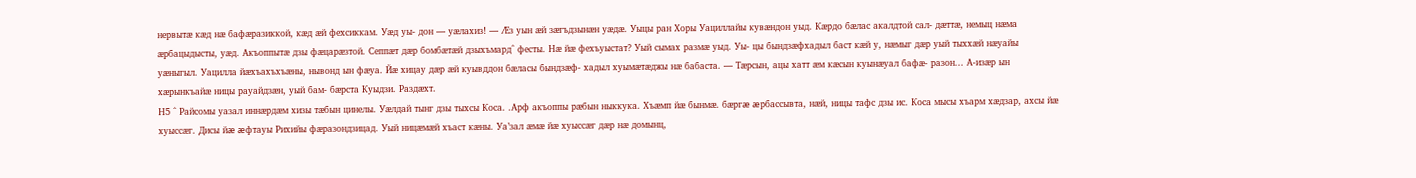нервытæ кæд нæ бафæразиккой, кæд æй фехсиккам. Уæд уы- дон — уæлахиз! — Æз уын æй зæгъдзынæн уæдæ. Уыцы ран Хоры Уациллайы кувæндон уыд. Кæрдо бæлас акалдтой сал- дæттæ, немыц нæма æрбацыдысты, уæд. Акъоппытæ дзы фæцарæзтой. Сеппæт дæр бомбæтæй дзыхъмард^ фесты. Нæ йæ фехъуыстат? Уый сымах размæ уыд. Уы- цы бындзæфхадыл баст кæй у, нæмыг дæр уый тыххæй нæуайы уæныгыл. Уацилла йæхъахъхъæны, нывонд ын фæуа. Йæ хицау дæр æй куывддон бæласы бындзæф- хадыл хуымæтæджы нæ бабаста. — Тæрсын, ацы хатт æм кæсын куынæуал бафæ- разон... А-изæр ын хæрынкъайæ ницы рауайдзæн, уый бам- бæрста Куыдзи. Раздæхт.
Н5 ^ Райсомы уазал иннæрдæм хизы тæбын цинелы. Уæлдай тынг дзы тыхсы Коса. .Арф акъоппы рæбын ныккука. Хъæмп йæ бынмæ. бæргæ æрбассывта, нæй, ницы тафс дзы ис. Коса мысы хъарм хæдзар, ахсы йæ хуыссæг. Дисы йæ æфтауы Рихийы фæразондзицад. Уый ницæмæй хъаст кæны. Уа’зал æмæ йæ хуыссæг дæр нæ домынц,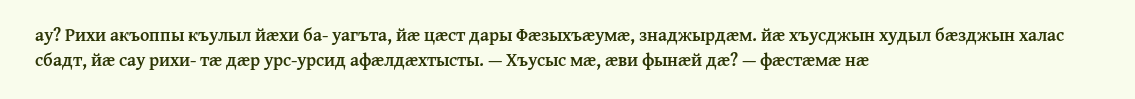ау? Рихи акъоппы къулыл йæхи ба- уагъта, йæ цæст дары Фæзыхъæумæ, знаджырдæм. йæ хъусджын худыл бæзджын халас сбадт, йæ сау рихи- тæ дæр урс-урсид афæлдæхтысты. — Хъусыс мæ, æви фынæй дæ? — фæстæмæ нæ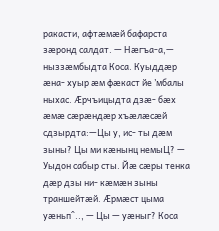ракасти, афтæмæй бафарста зæронд салдат. — Нæгъа-а,— ныззæмбыдта Коса. Куыддæр æна- хуыр æм фæкаст йе ’мбалы ныхас. Æрчъицыдта дзæ- бæх æмæ сæрæндæр хъæлæсæй сдзырдта:—Цы у, ис- ты дæм зыны? Цы ми кæнынц немыЦ? — Уыдон сабыр сты. Йæ сæры тенка дæр дзы ни- кæмæн зыны траншейтæй. Æрмæст цыма уæньп^.., — Цы — уæныг? Коса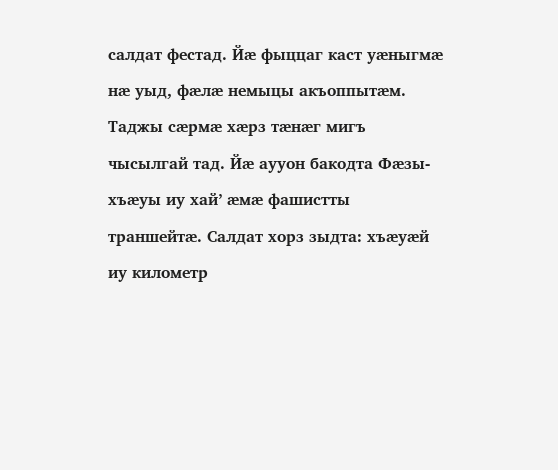салдат фестад. Йæ фыццаг каст уæныгмæ нæ уыд, фæлæ немыцы акъоппытæм. Таджы сæрмæ хæрз тæнæг мигъ чысылгай тад. Йæ аууон бакодта Фæзы- хъæуы иу хай’ æмæ фашистты траншейтæ. Салдат хорз зыдта: хъæуæй иу километр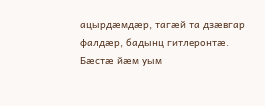ацырдæмдæр, тагæй та дзæвгар фалдæр, бадынц гитлеронтæ. Бæстæ йæм уым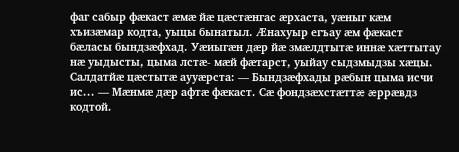фаг сабыр фæкаст æмæ йæ цæстæнгас æрхаста, уæныг кæм хъизæмар кодта, уыцы бынатыл. Æнахуыр егъау æм фæкаст бæласы бындзæфхад. Уæиыгæн дæр йæ змæлдтытæ иннæ хæттытау нæ уыдысты, цыма лстæ- мæй фæтарст, уыйау сыдзмыдзы хæцы. Салдатйæ цæстытæ аууæрста: — Бындзæфхады рæбын цыма исчи ис... — Мæнмæ дæр афтæ фæкаст. Сæ фондзæхстæттæ æррæвдз кодтой.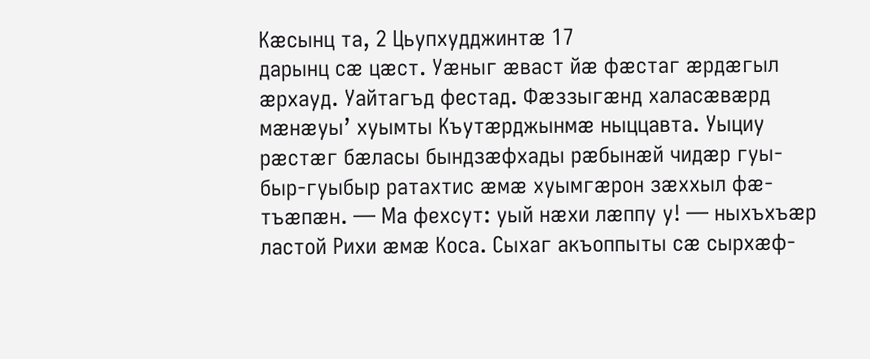Кæсынц та, 2 Цьупхудджинтæ 17
дарынц сæ цæст. Уæныг æваст йæ фæстаг æрдæгыл æрхауд. Уайтагъд фестад. Фæззыгæнд халасæвæрд мæнæуы’ хуымты Къутæрджынмæ ныццавта. Уыциу рæстæг бæласы бындзæфхады рæбынæй чидæр гуы- быр-гуыбыр ратахтис æмæ хуымгæрон зæххыл фæ- тъæпæн. — Ма фехсут: уый нæхи лæппу у! — ныхъхъæр ластой Рихи æмæ Коса. Сыхаг акъоппыты сæ сырхæф-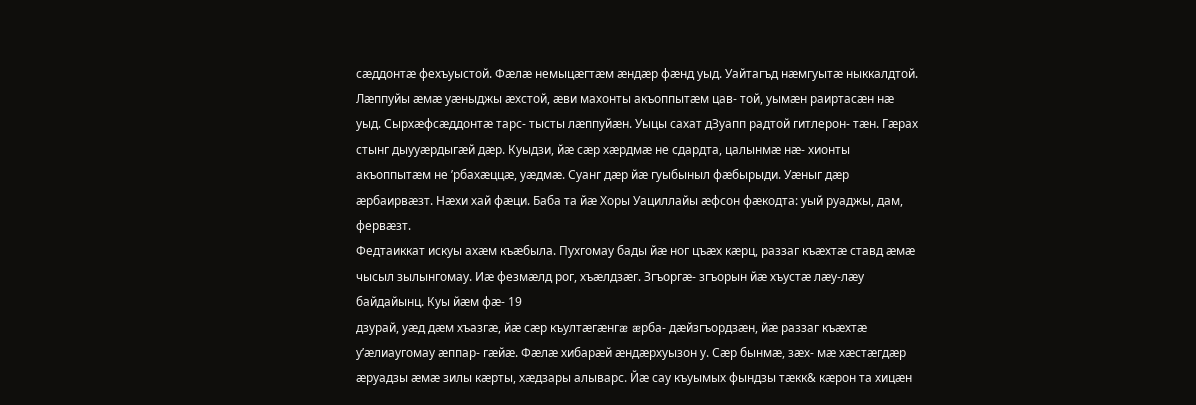сæддонтæ фехъуыстой. Фæлæ немыцæгтæм æндæр фæнд уыд. Уайтагъд нæмгуытæ ныккалдтой. Лæппуйы æмæ уæныджы æхстой, æви махонты акъоппытæм цав- той, уымæн раиртасæн нæ уыд. Сырхæфсæддонтæ тарс- тысты лæппуйæн. Уыцы сахат дЗуапп радтой гитлерон- тæн. Гæрах стынг дыууæрдыгæй дæр. Куыдзи, йæ сæр хæрдмæ не сдардта, цалынмæ нæ- хионты акъоппытæм не ’рбахæццæ, уæдмæ. Суанг дæр йæ гуыбыныл фæбырыди. Уæныг дæр æрбаирвæзт. Нæхи хай фæци. Баба та йæ Хоры Уациллайы æфсон фæкодта: уый руаджы, дам, фервæзт.
Федтаиккат искуы ахæм къæбыла. Пухгомау бады йæ ног цъæх кæрц, раззаг къæхтæ ставд æмæ чысыл зылынгомау. Иæ фезмæлд рог, хъæлдзæг. Згъоргæ- згъорын йæ хъустæ лæу-лæу байдайынц. Куы йæм фæ- 19
дзурай, уæд дæм хъазгæ, йæ сæр къултæгæнгæ æрба- дæйзгъордзæн, йæ раззаг къæхтæ у’æлиаугомау æппар- гæйæ. Фæлæ хибарæй æндæрхуызон у. Сæр бынмæ, зæх- мæ хæстæгдæр æруадзы æмæ зилы кæрты, хæдзары алыварс. Йæ сау къуымых фындзы тæкк& кæрон та хицæн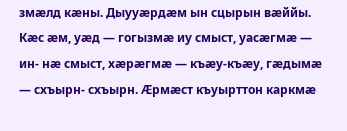змæлд кæны. Дыууæрдæм ын сцырын вæййы. Кæс æм, уæд — гогызмæ иу смыст, уасæгмæ — ин- нæ смыст, хæрæгмæ — къæу-къæу, гæдымæ — схъырн- схъырн. Æрмæст къуырттон каркмæ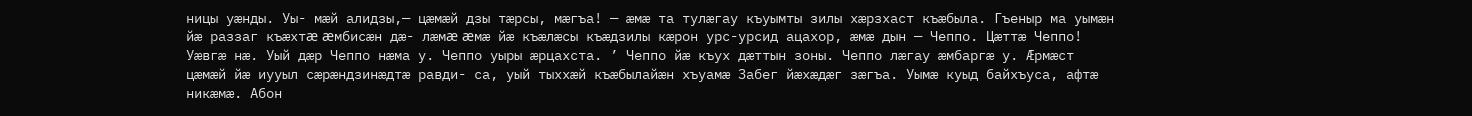ницы уæнды. Уы- мæй алидзы,— цæмæй дзы тæрсы, мæгъа! — æмæ та тулæгау къуымты зилы хæрзхаст къæбыла. Гъеныр ма уымæн йæ раззаг къæхтæ æмбисæн дæ- лæмæ æмæ йæ къæлæсы къæдзилы кæрон урс-урсид ацахор, æмæ дын — Чеппо. Цæттæ Чеппо! Уæвгæ нæ. Уый дæр Чеппо нæма у. Чеппо уыры æрцахста. ’ Чеппо йæ къух дæттын зоны. Чеппо лæгау æмбаргæ у. Æрмæст цæмæй йæ иууыл сæрæндзинæдтæ равди- са, уый тыххæй къæбылайæн хъуамæ Забег йæхæдæг зæгъа. Уымæ куыд байхъуса, афтæ никæмæ. Абон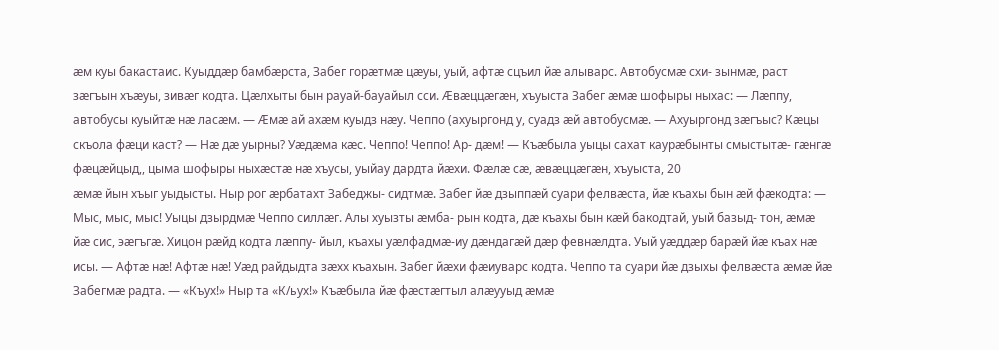æм куы бакастаис. Куыддæр бамбæрста, Забег горæтмæ цæуы, уый, афтæ сцъил йæ алыварс. Автобусмæ схи- зынмæ, раст зæгъын хъæуы, зивæг кодта. Цæлхыты бын рауай-бауайыл сси. Æвæццæгæн, хъуыста Забег æмæ шофыры ныхас: — Лæппу, автобусы куыйтæ нæ ласæм. — Æмæ ай ахæм куыдз нæу. Чеппо (ахуыргонд у, суадз æй автобусмæ. — Ахуыргонд зæгъыс? Кæцы скъола фæци каст? — Нæ дæ уырны? Уæдæма кæс. Чеппо! Чеппо! Ар- дæм! — Къæбыла уыцы сахат каурæбынты смыстытæ- гæнгæ фæцæйцыд,, цыма шофыры ныхæстæ нæ хъусы, уыйау дардта йæхи. Фæлæ сæ, æвæццæгæн, хъуыста, 20
æмæ йын хъыг уыдысты. Ныр рог æрбатахт Забеджы- сидтмæ. Забег йæ дзыппæй суари фелвæста, йæ къахы бын æй фæкодта: — Мыс, мыс, мыс! Уыцы дзырдмæ Чеппо силлæг. Алы хуызты æмба- рын кодта, дæ къахы бын кæй бакодтай, уый базыд- тон, æмæ йæ сис, эæгъгæ. Хицон рæйд кодта лæппу- йыл, къахы уæлфадмæ-иу дæндагæй дæр февнæлдта. Уый уæддæр барæй йæ къах нæ исы. — Афтæ нæ! Афтæ нæ! Уæд райдыдта зæхх къахын. Забег йæхи фæиуварс кодта. Чеппо та суари йæ дзыхы фелвæста æмæ йæ Забегмæ радта. — «Къух!» Ныр та «К/ьух!» Къæбыла йæ фæстæгтыл алæууыд æмæ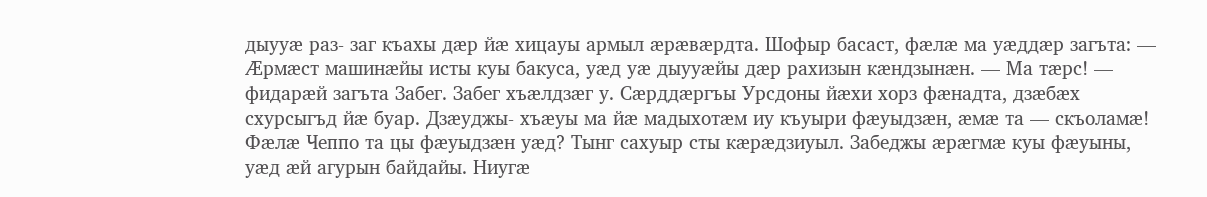дыууæ раз- заг къахы дæр йæ хицауы армыл æрæвæрдта. Шофыр басаст, фæлæ ма уæддæр загъта: — Æрмæст машинæйы исты куы бакуса, уæд уæ дыууæйы дæр рахизын кæндзынæн. — Ма тæрс! — фидарæй загъта Забег. Забег хъæлдзæг у. Сæрддæргъы Урсдоны йæхи хорз фæнадта, дзæбæх схурсыгъд йæ буар. Дзæуджы- хъæуы ма йæ мадыхотæм иу къуыри фæуыдзæн, æмæ та — скъоламæ! Фæлæ Чеппо та цы фæуыдзæн уæд? Тынг сахуыр сты кæрæдзиуыл. Забеджы æрæгмæ куы фæуыны, уæд æй агурын байдайы. Ниугæ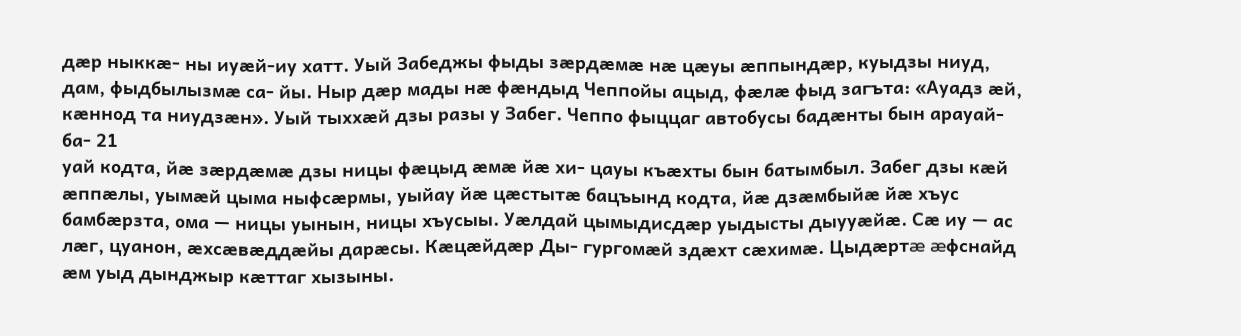дæр ныккæ- ны иуæй-иу хатт. Уый Забеджы фыды зæрдæмæ нæ цæуы æппындæр, куыдзы ниуд, дам, фыдбылызмæ са- йы. Ныр дæр мады нæ фæндыд Чеппойы ацыд, фæлæ фыд загъта: «Ауадз æй, кæннод та ниудзæн». Уый тыххæй дзы разы у Забег. Чеппо фыццаг автобусы бадæнты бын арауай-ба- 21
уай кодта, йæ зæрдæмæ дзы ницы фæцыд æмæ йæ хи- цауы къæхты бын батымбыл. Забег дзы кæй æппæлы, уымæй цыма ныфсæрмы, уыйау йæ цæстытæ бацъынд кодта, йæ дзæмбыйæ йæ хъус бамбæрзта, ома — ницы уынын, ницы хъусыы. Уæлдай цымыдисдæр уыдысты дыууæйæ. Сæ иу — ас лæг, цуанон, æхсæвæддæйы дарæсы. Кæцæйдæр Ды- гургомæй здæхт сæхимæ. Цыдæртæ æфснайд æм уыд дынджыр кæттаг хызыны.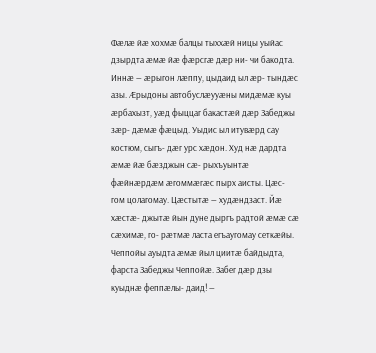Фæлæ йæ хохмæ балцы тыххæй ницы уыйас дзырдта æмæ йæ фæрсгæ дæр ни- чи бакодта. Иннæ — æрыгон лæппу, цыдаид ыл æр- тындæс азы. Æрыдоны автобуслæууæны мидæмæ куы æрбахызт, уæд фыццаг бакастæй дæр Забеджы зæр- дæмæ фæцыд. Уыдис ыл итувæрд сау костюм, сыгъ- дæг урс хæдон. Худ нæ дардта æмæ йæ бæзджын сæ- рыхъуынтæ фæйнæрдæм æгоммæгæс пырх аисты. Цæс- гом цолагомау. Цæстытæ — худæндзаст. Йæ хæстæ- джытæ йын дуне дыргъ радтой æмæ сæ сæхимæ, го- рæтмæ ласта егъаугомау сеткæйы. Чеппойы ауыдта æмæ йыл циитæ байдыдта, фарста Забеджы Чеппойæ. Забег дæр дзы куыднæ феппæлы- даид! —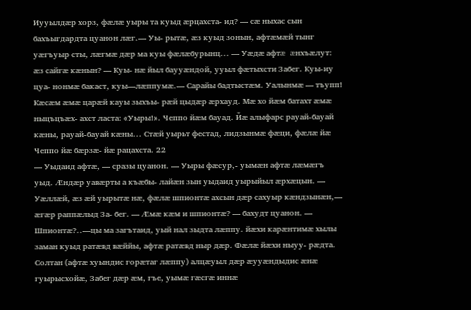Иууылдæр хорз, фæлæ уыры та куыд æрцахста- ид? — сæ ныхас сын бахъыгдардта цуанон лæг.— Уы- рытæ, æз куыд зонын, афтæмæй тынг уæгъуыр сты, лæгмæ дæр ма куы фæлæбурынц... — Уæдæ афтæ æнхъæлут: æз сайгæ кæнын? — Куы- нæ йыл баууæндой, ууыл фæтыхсти Забег. Куы-иу цуа- нонмæ бакаст, куы—лæппумæ.— Сарайы бадтыстæм. Уалынмæ — тъупп! Кæсæм æмæ царæй кауы зыхъы- рæй цыдæр æрхауд. Мæ хо йæм батахт æмæ ныцъцъæх- ахст ласта: «Уыры!». Чеппо йæм бауад. Йæ алыфарс рауай-бауай кæны, рауай-бауай кæны... Стæй уырьт фестад, лидзынмæ фæци, фæлæ йæ Чеппо йæ бæрзæ- йæ рацахста. 22
— Уыдаид афтæ, — сразы цуанон. — Уыры фæсур,- уымæн афтæ лæмæгъ уыд. Æндæр уавæрты а къæбы- лайæн зын уыдаид уырыйыл æрхæцын. — Уæллæй, æз æй уырытæ нæ, фæлæ шпионтæ ахсын дæр сахуыр кæндзынæн,— æгæр раппæлыд За- бег. — Æмæ кæм и шпионтæ? — бахудт цуанон. — Шпионтæ?..—цы ма загътаид, уый нал зыдта лæппу. йæхи карæнтимæ хылы заман куыд ратæвд вæййы, афтæ ратæвд ныр дæр. Фæлæ йæхи ныуу- рæдта. Солтан (афтæ хуындис горæтаг лæппу) алцæуыл дæр æууæндыдис æнæ гуырысхойæ, Забег дæр æм, гъе, уымæ гæсгæ иннæ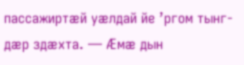пассажиртæй уæлдай йе ’ргом тынг- дæр здæхта. — Æмæ дын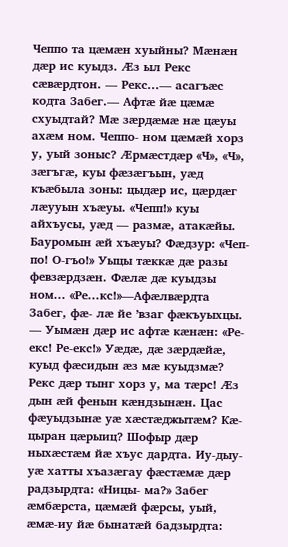Чеппо та цæмæн хуыйны? Мæнæн дæр ис куыдз. Æз ыл Рекс сæвæрдтон. — Рекс...— асагъæс кодта Забег.— Афтæ йæ цæмæ схуыдтай? Мæ зæрдæмæ нæ цæуы ахæм ном. Чеппо- ном цæмæй хорз у, уый зоныс? Æрмæстдæр «Ч», «Ч», зæгъгæ, куы фæзæгъын, уæд къæбыла зоны: цыдæр ис, цæрдæг лæууын хъæуы. «Чепп!» куы айхъусы, уæд — размæ, атакæйы. Бауромын æй хъæуы? Фæдзур: «Чеп- по! О-гъо!» Уыцы тæккæ дæ разы февзæрдзæн. Фæлæ дæ куыдзы ном... «Ре...кс!»—Афæлвæрдта Забег, фæ- лæ йе ’взаг фæкъуыхцы. — Уымæн дæр ис афтæ кæнæн: «Ре-екс! Ре-екс!» Уæдæ, дæ зæрдæйæ, куыд фæсидын æз мæ куыдзмæ? Рекс дæр тынг хорз у, ма тæрс! Æз дын æй фенын кæндзынæн. Цас фæуыдзынæ уæ хæстæджытæм? Кæ- цыран цæрыиц? Шофыр дæр ныхæстæм йæ хъус дардта. Иу-дыу- уæ хатты хъазæгау фæстæмæ дæр радзырдта: «Ницы- ма?» Забег æмбæрста, цæмæй фæрсы, уый, æмæ-иу йæ бынатæй бадзырдта: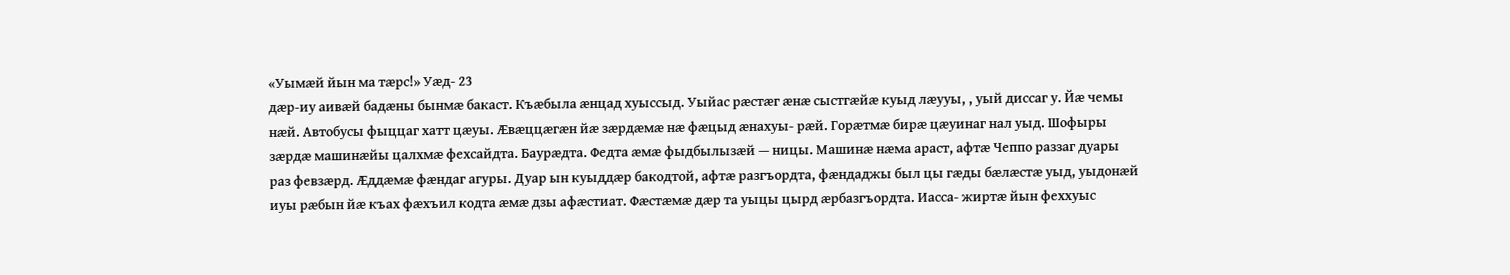«Уымæй йын ма тæрс!» Уæд- 23
дæр-иу аивæй бадæны бынмæ бакаст. Къæбыла æнцад хуыссыд. Уыйас рæстæг æнæ сыстгæйæ куыд лæууы, , уый диссаг у. Йæ чемы нæй. Автобусы фыццаг хатт цæуы. Æвæццæгæн йæ зæрдæмæ нæ фæцыд æнахуы- рæй. Горæтмæ бирæ цæуинаг нал уыд. Шофыры зæрдæ машинæйы цалхмæ фехсайдта. Баурæдта. Федта æмæ фыдбылызæй — ницы. Машинæ нæма араст, афтæ Чеппо раззаг дуары раз февзæрд. Æддæмæ фæндаг агуры. Дуар ын куыддæр бакодтой, афтæ разгъордта, фæндаджы был цы гæды бæлæстæ уыд, уыдонæй иуы рæбын йæ къах фæхъил кодта æмæ дзы афæстиат. Фæстæмæ дæр та уыцы цырд æрбазгъордта. Иасса- жиртæ йын феххуыс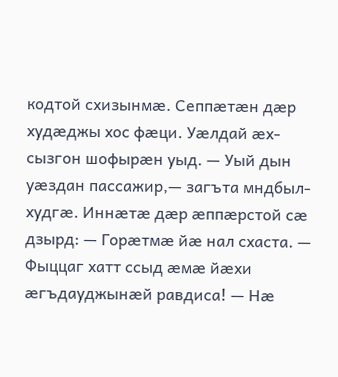кодтой схизынмæ. Сеппæтæн дæр худæджы хос фæци. Уæлдай æх- сызгон шофырæн уыд. — Уый дын уæздан пассажир,— загъта мндбыл- худгæ. Иннæтæ дæр æппæрстой сæ дзырд: — Горæтмæ йæ нал схаста. — Фыццаг хатт ссыд æмæ йæхи æгъдауджынæй равдиса! — Нæ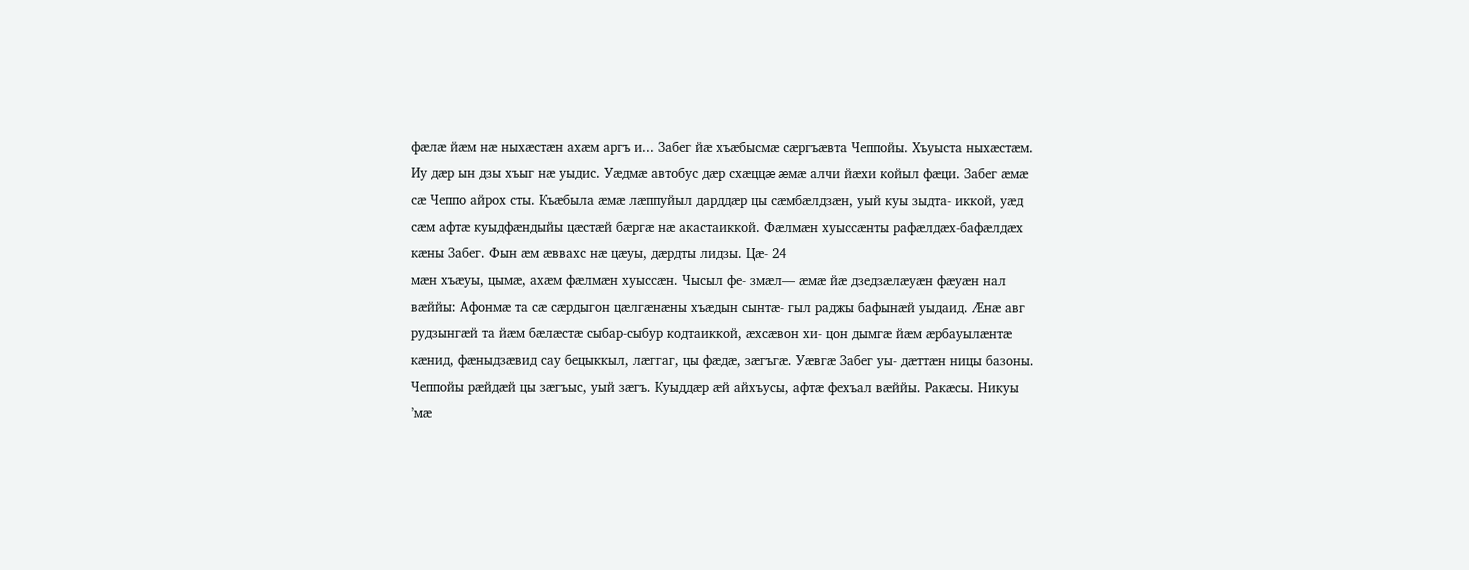фæлæ йæм нæ ныхæстæн ахæм аргъ и... Забег йæ хъæбысмæ сæргъæвта Чеппойы. Хъуыста ныхæстæм. Иу дæр ын дзы хъыг нæ уыдис. Уæдмæ автобус дæр схæццæ æмæ алчи йæхи койыл фæци. Забег æмæ сæ Чеппо айрох сты. Къæбыла æмæ лæппуйыл дарддæр цы сæмбæлдзæн, уый куы зыдта- иккой, уæд сæм афтæ куыдфæндыйы цæстæй бæргæ нæ акастаиккой. Фæлмæн хуыссæнты рафæлдæх-бафæлдæх кæны Забег. Фын æм æввахс нæ цæуы, дæрдты лидзы. Цæ- 24
мæн хъæуы, цымæ, ахæм фæлмæн хуыссæн. Чысыл фе- змæл— æмæ йæ дзедзæлæуæн фæуæн нал вæййы: Афонмæ та сæ сæрдыгон цæлгæнæны хъæдын сынтæ- гыл раджы бафынæй уыдаид. Æнæ авг рудзынгæй та йæм бæлæстæ сыбар-сыбур кодтаиккой, æхсæвон хи- цон дымгæ йæм æрбауылæнтæ кæнид, фæныдзæвид сау бецыккыл, лæггаг, цы фæдæ, зæгъгæ. Уæвгæ Забег уы- дæттæн ницы базоны. Чеппойы рæйдæй цы зæгъыс, уый зæгъ. Куыддæр æй айхъусы, афтæ фехъал вæййы. Ракæсы. Никуы ’мæ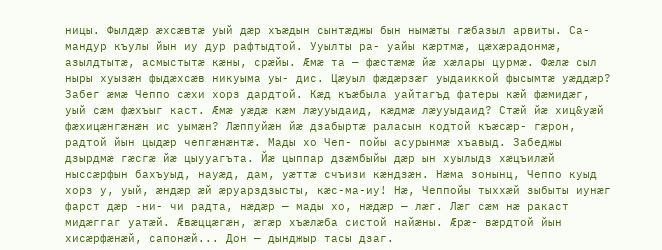ницы. Фылдæр æхсæвтæ уый дæр хъæдын сынтæджы бын нымæты гæбазыл арвиты. Са- мандур къулы йын иу дур рафтыдтой. Ууылты ра- уайы кæртмæ, цæхæрадонмæ, азылдтытæ, асмыстытæ кæны, срæйы. Æмæ та — фæстæмæ йæ хæлары цурмæ. Фæлæ сыл ныры хуызæн фыдæхсæв никуыма уы- дис. Цæуыл фæдæрзæг уыдаиккой фысымтæ уæддæр? Забег æмæ Чеппо сæхи хорз дардтой. Кæд къæбыла уайтагъд фатеры кæй фæмидæг, уый сæм фæхъыг каст. Æмæ уæдæ кæм лæууыдаид, кæдмæ лæууыдаид? Стæй йæ хиц&уæй фæхицæнгæнæн ис уымæн? Лæппуйæн йæ дзабыртæ раласын кодтой къæсæр- гæрон, радтой йын цыдæр чепгæнæнтæ. Мады хо Чеп- пойы асурынмæ хъавыд. Забеджы дзырдмæ гæсгæ йæ цыууагъта. Йæ цыппар дзæмбыйы дæр ын хуылыдз хæцъилæй ныссæрфын бахъуыд, науæд, дам, уæттæ счъизи кæндзæн. Нæма зонынц, Чеппо куыд хорз у, уый, æндæр æй æруарздзысты, кæс-ма-иу! Нæ, Чеппойы тыххæй зыбыты иунæг фарст дæр -ни- чи радта, нæдæр — мады хо, нæдæр — лæг. Лæг сæм нæ ракаст мидæггаг уатæй. Æвæццæгæн, æгæр хъæлæба систой найæны. Æрæ- вæрдтой йын хисæрфæнæй, сапонæй... Дон — дынджыр тасы дзаг.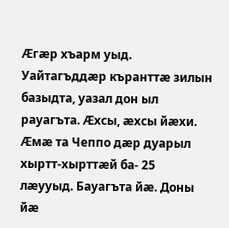Æгæр хъарм уыд. Уайтагъддæр къранттæ зилын базыдта, уазал дон ыл рауагъта. Æхсы, æхсы йæхи. Æмæ та Чеппо дæр дуарыл хыртт-хырттæй ба- 25
лæууыд. Бауагъта йæ. Доны йæ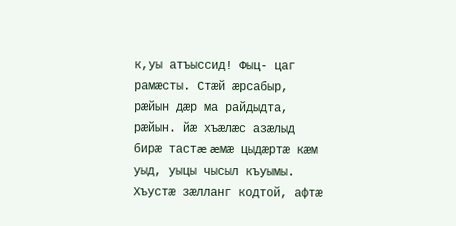к,уы атъыссид! Фыц- цаг рамæсты. Стæй æрсабыр, рæйын дæр ма райдыдта, рæйын. йæ хъæлæс азæлыд бирæ тастæ æмæ цыдæртæ кæм уыд, уыцы чысыл къуымы. Хъустæ зæлланг кодтой, афтæ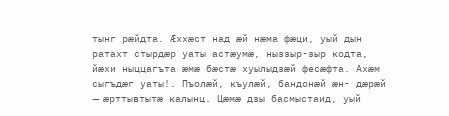тынг рæйдта. Æххæст над æй нæма фæци, уый дын ратахт стырдæр уаты астæумæ, ныззыр-зыр кодта, йæхи ныццагъта æмæ бæстæ хуылыдзæй фесæфта. Ахæм сыгъдæг уаты!. Пъолæй, къулæй, бандонæй æн- дæрæй — æрттывтытæ калынц. Цæмæ дзы басмыстаид, уый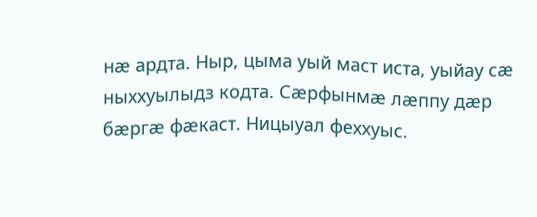нæ ардта. Ныр, цыма уый маст иста, уыйау сæ ныххуылыдз кодта. Сæрфынмæ лæппу дæр бæргæ фæкаст. Ницыуал феххуыс.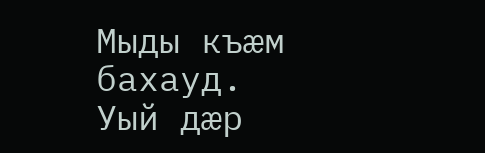Мыды къæм бахауд. Уый дæр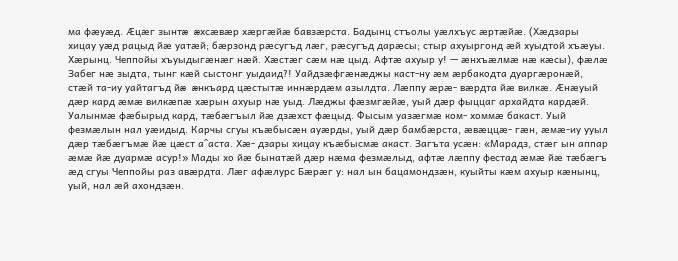ма фæуæд. Æцæг зынтæ æхсæвæр хæргæйæ бавзæрста. Бадынц стъолы уæлхъус æртæйæ. (Хæдзары хицау уæд рацыд йæ уатæй; бæрзонд рæсугъд лæг, рæсугъд дарæсы; стыр ахуыргонд æй хуыдтой хъæуы. Хæрынц. Чеппойы хъуыдыгæнæг нæй. Хæстæг сæм нæ цыд. Афтæ ахуыр у! — æнхъæлмæ нæ кæсы), фæлæ Забег нæ зыдта, тынг кæй сыстонг уыдаид?! Уайдзæфгæнæджы каст-ну æм æрбакодта дуаргæронæй, стæй та-иу уайтагъд йæ æнкъард цæстытæ иннæрдæм азылдта. Лæппу æрæ- вæрдта йæ вилкæ. Æнæуый дæр кард æмæ вилкæпæ хæрын ахуыр нæ уыд. Лæджы фæзмгæйæ, уый дæр фыццаг архайдта кардæй. Уалынмæ фæбырыд кард, тæбæгъыл йæ дзæхст фæцыд. Фысым уазæгмæ ком- хоммæ бакаст. Уый фезмæлын нал уæидыд. Карчы сгуы къæбысæн ауæрды, уый дæр бамбæрста, æвæццæ- гæн, æмæ-иу ууыл дæр тæбæгъмæ йæ цæст а^аста. Хæ- дзары хицау къæбысмæ акаст. Загъта усæн: «Марадз, стæг ын аппар æмæ йæ дуармæ асур!» Мады хо йæ бынатæй дæр нæма фезмæлыд, афтæ лæппу фестад æмæ йæ тæбæгъ æд сгуы Чеппойы раз авæрдта. Лæг афæлурс Бæрæг у: нал ын бацамондзæн, куыйты кæм ахуыр кæнынц, уый, нал æй ахондзæн.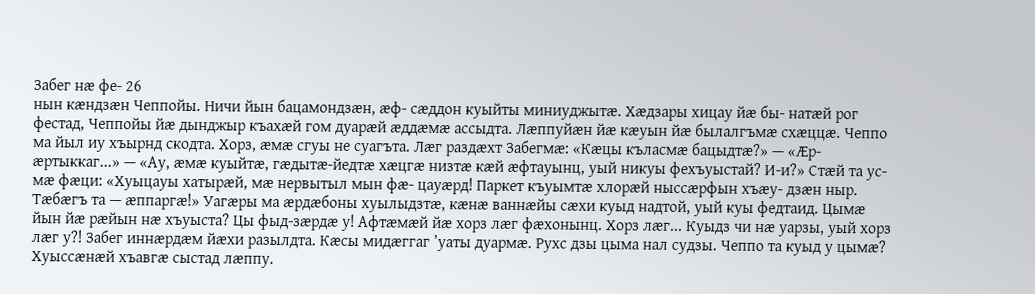Забег нæ фе- 26
нын кæндзæн Чеппойы. Ничи йын бацамондзæн, æф- сæддон куыйты миниуджытæ. Хæдзары хицау йæ бы- натæй рог фестад, Чеппойы йæ дынджыр къахæй гом дуарæй æддæмæ ассыдта. Лæппуйæн йæ кæуын йæ былалгъмæ схæццæ. Чеппо ма йыл иу хъырнд скодта. Хорз, æмæ сгуы не суагъта. Лæг раздæхт Забегмæ: «Кæцы къласмæ бацыдтæ?» — «Æр-æртыккаг...» — «Ау, æмæ куыйтæ, гæдытæ-йедтæ хæцгæ низтæ кæй æфтауынц, уый никуы фехъуыстай? И-и?» Стæй та ус- мæ фæци: «Хуыцауы хатырæй, мæ нервытыл мын фæ- цауæрд! Паркет къуымтæ хлорæй ныссæрфын хъæу- дзæн ныр. Тæбæгъ та — æппаргæ!» Уагæры ма æрдæбоны хуылыдзтæ, кæнæ ваннæйы сæхи куыд надтой, уый куы федтаид. Цымæ йын йæ рæйын нæ хъуыста? Цы фыд-зæрдæ у! Афтæмæй йæ хорз лæг фæхонынц. Хорз лæг... Куыдз чи нæ уарзы, уый хорз лæг у?! Забег иннæрдæм йæхи разылдта. Кæсы мидæггаг ’уаты дуармæ. Рухс дзы цыма нал судзы. Чеппо та куыд у цымæ? Хуыссæнæй хъавгæ сыстад лæппу.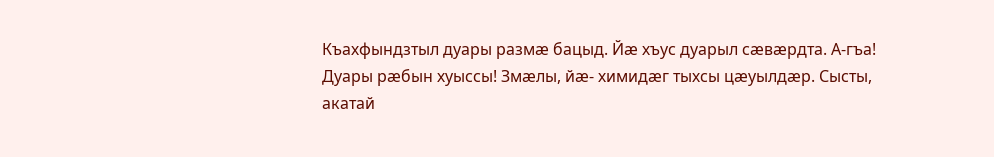Къахфындзтыл дуары размæ бацыд. Йæ хъус дуарыл сæвæрдта. А-гъа! Дуары рæбын хуыссы! Змæлы, йæ- химидæг тыхсы цæуылдæр. Сысты, акатай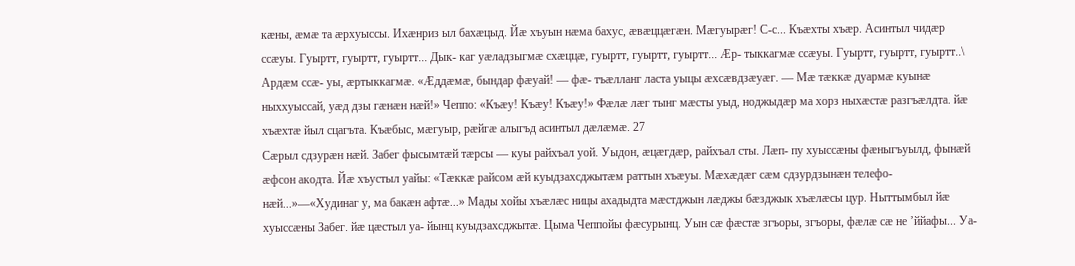кæны, æмæ та æрхуыссы. Ихæнриз ыл бахæцыд. Йæ хъуын нæма бахус, æвæццæгæн. Мæгуырæг! С-с... Къæхты хъæр. Асинтыл чидæр ссæуы. Гуыртт, гуыртт, гуыртт... Дык- каг уæладзыгмæ схæццæ, гуыртт, гуыртт, гуыртт... Æр- тыккагмæ ссæуы. Гуыртт, гуыртт, гуыртт..\ Ардæм ссæ- уы, æртыккагмæ. «Æддæмæ, бындар фæуай! — фæ- тъæлланг ласта уыцы æхсæвдзæуæг. — Мæ тæккæ дуармæ куынæ ныххуыссай, уæд дзы гæнæн нæй!» Чеппо: «Къæу! Къæу! Къæу!» Фæлæ лæг тынг мæсты уыд, ноджыдæр ма хорз ныхæстæ разгъæлдта. йæ хъæхтæ йыл сцагъта. Къæбыс, мæгуыр, рæйгæ алыгъд асинтыл дæлæмæ. 27
Сæрыл сдзурæн нæй. Забег фысымтæй тæрсы — куы райхъал уой. Уыдон, æцæгдæр, райхъал сты. Лæп- пу хуыссæны фæныгъуылд, фынæй æфсон акодта. Йæ хъустыл уайы: «Тæккæ райсом æй куыдзахсджытæм раттын хъæуы. Мæхæдæг сæм сдзурдзынæн телефо- нæй...»—«Худинаг у, ма бакæн афтæ...» Мады хойы хъæлæс ницы ахадыдта мæстджын лæджы бæзджык хъæлæсы цур. Ныттымбыл йæ хуыссæны Забег. йæ цæстыл уа- йынц куыдзахсджытæ. Цыма Чеппойы фæсурынц. Уын сæ фæстæ згъоры, згъоры, фæлæ сæ не ’ййафы... Уа-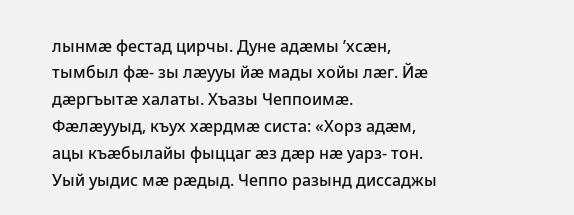лынмæ фестад цирчы. Дуне адæмы ’хсæн, тымбыл фæ- зы лæууы йæ мады хойы лæг. Йæ дæргъытæ халаты. Хъазы Чеппоимæ. Фæлæууыд, къух хæрдмæ систа: «Хорз адæм, ацы къæбылайы фыццаг æз дæр нæ уарз- тон. Уый уыдис мæ рæдыд. Чеппо разынд диссаджы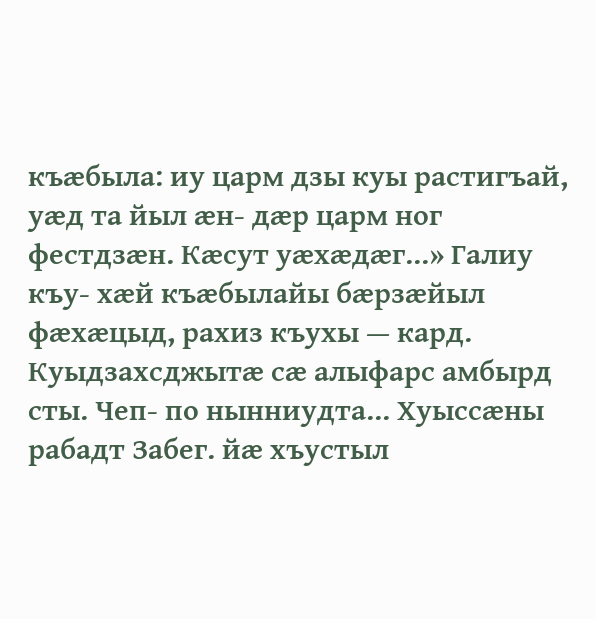къæбыла: иу царм дзы куы растигъай, уæд та йыл æн- дæр царм ног фестдзæн. Кæсут уæхæдæг...» Галиу къу- хæй къæбылайы бæрзæйыл фæхæцыд, рахиз къухы — кард. Куыдзахсджытæ сæ алыфарс амбырд сты. Чеп- по нынниудта... Хуыссæны рабадт Забег. йæ хъустыл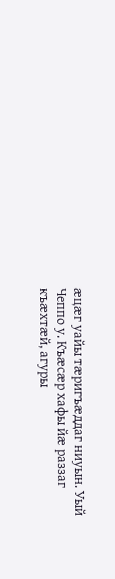æцæг уайы тæригъæддаг ниуын. Уый Чеппо у. Къæсæр хафы йæ раззаг къæхтæй, агуры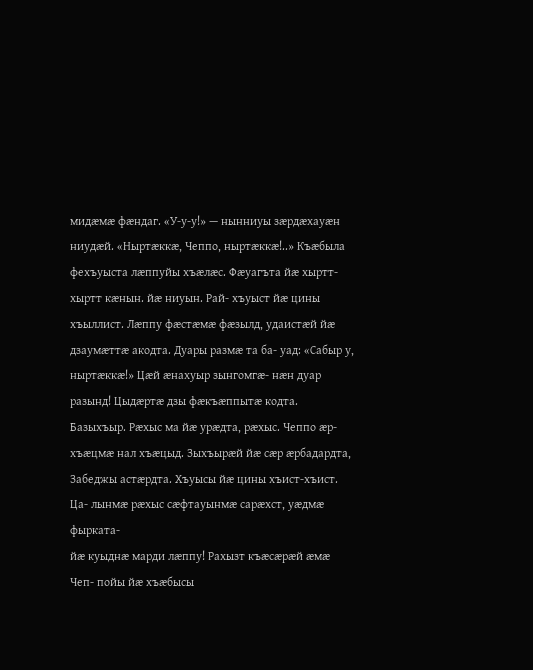мидæмæ фæндаг. «У-у-у!» — нынниуы зæрдæхауæн ниудæй. «Ныртæккæ, Чеппо, ныртæккæ!..» Къæбыла фехъуыста лæппуйы хъæлæс. Фæуагъта йæ хыртт-хыртт кæнын. йæ ниуын. Рай- хъуыст йæ цины хъыллист. Лæппу фæстæмæ фæзылд, удаистæй йæ дзаумæттæ акодта. Дуары размæ та ба- уад: «Сабыр у, ныртæккæ!» Цæй æнахуыр зынгомгæ- нæн дуар разынд! Цыдæртæ дзы фæкъæппытæ кодта. Базыхъыр. Рæхыс ма йæ урæдта, рæхыс. Чеппо æр- хъæцмæ нал хъæцыд. Зыхъырæй йæ сæр æрбадардта, Забеджы астæрдта. Хъуысы йæ цины хъист-хъист. Ца- лынмæ рæхыс сæфтауынмæ сарæхст, уæдмæ фырката-
йæ куыднæ марди лæппу! Рахызт къæсæрæй æмæ Чеп- пойы йæ хъæбысы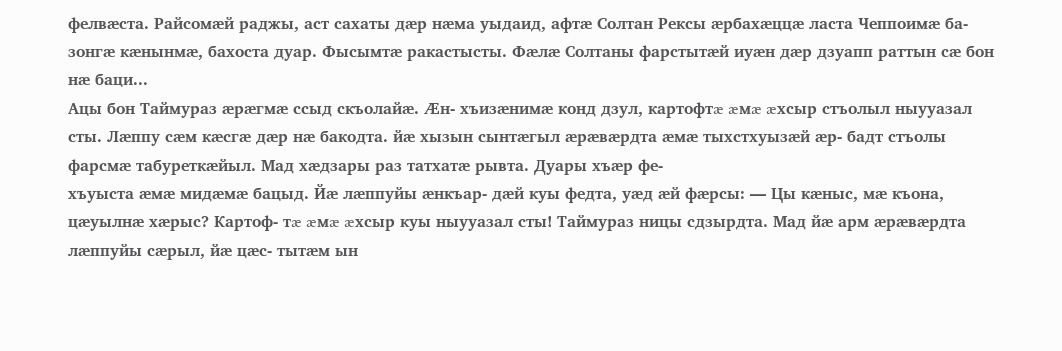фелвæста. Райсомæй раджы, аст сахаты дæр нæма уыдаид, афтæ Солтан Рексы æрбахæццæ ласта Чеппоимæ ба- зонгæ кæнынмæ, бахоста дуар. Фысымтæ ракастысты. Фæлæ Солтаны фарстытæй иуæн дæр дзуапп раттын сæ бон нæ баци...
Ацы бон Таймураз æрæгмæ ссыд скъолайæ. Æн- хъизæнимæ конд дзул, картофтæ æмæ æхсыр стъолыл ныууазал сты. Лæппу сæм кæсгæ дæр нæ бакодта. йæ хызын сынтæгыл æрæвæрдта æмæ тыхстхуызæй æр- бадт стъолы фарсмæ табуреткæйыл. Мад хæдзары раз татхатæ рывта. Дуары хъæр фе-
хъуыста æмæ мидæмæ бацыд. Йæ лæппуйы æнкъар- дæй куы федта, уæд æй фæрсы: — Цы кæныс, мæ къона, цæуылнæ хæрыс? Картоф- тæ æмæ æхсыр куы ныууазал сты! Таймураз ницы сдзырдта. Мад йæ арм æрæвæрдта лæппуйы сæрыл, йæ цæс- тытæм ын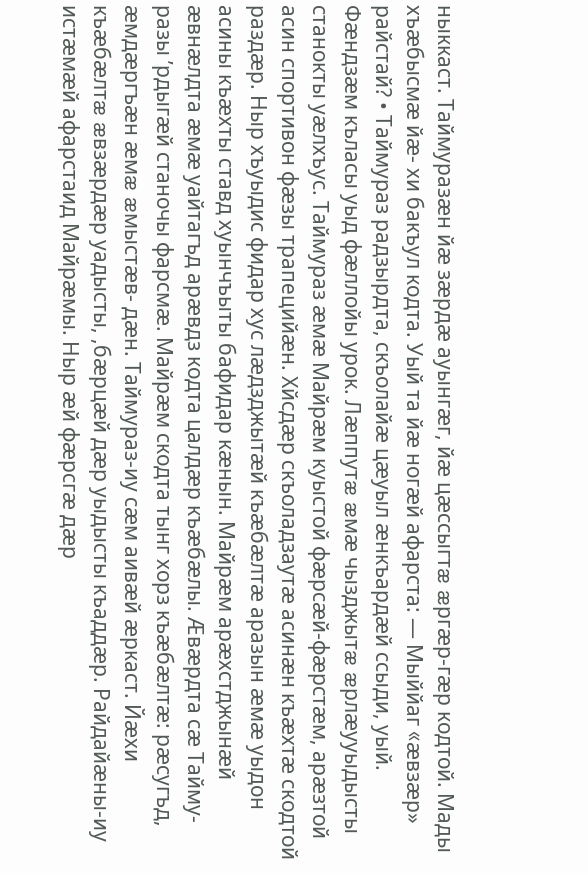ныккаст. Таймуразæн йæ зæрдæ ауынгæг, йæ цæссыгтæ æргæр-гæр кодтой. Мады хъæбысмæ йæ- хи бакъул кодта. Уый та йæ ногæй афарста: — Мыййаг «æвзæр» райстай? • Таймураз радзырдта, скъолайæ цæуыл æнкъардæй ссыди, уый. Фæндзæм къласы уыд фæллойы урок. Лæппутæ æмæ чызджытæ æрлæууыдысты станокты уæлхъус. Таймураз æмæ Майрæм куыстой фæрсæй-фæрстæм, арæзтой асин спортивон фæзы трапецийæн. Хйсдæр скъоладзаутæ асинæн къæхтæ скодтой раздæр. Ныр хъуыдис фидар хус лæдзджытæй къæбæлтæ аразын æмæ уыдон асины къæхты ставд хуынчъыты бафидар кæнын. Майрæм арæхстджынæй æвнæлдта æмæ уайтагъд арæвдз кодта цалдæр къæбæлы. Æвæрдта сæ Тайму- разы ’рдыгæй станочы фарсмæ. Майрæм скодта тынг хорз къæбæлтæ: рæсугъд, æмдæргъæн æмæ æмыстæв- дæн. Таймураз-иу сæм аивæй æркаст. Йæхи къæбæлтæ æвзæрдæр уадысты, ,бæрцæй дæр уыдысты къаддæр. Райдайæны-иу истæмæй афарстаид Майрæмы. Ныр æй фæрсгæ дæр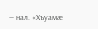— нал. «Хъуамæ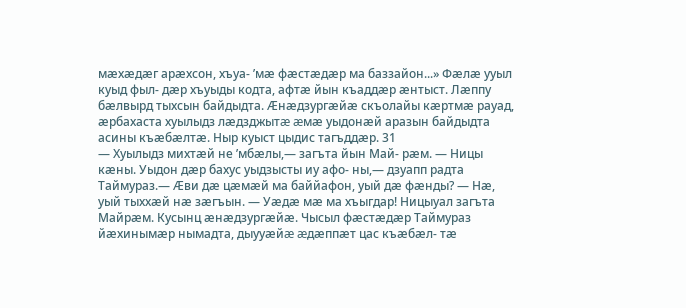мæхæдæг арæхсон, хъуа- ’мæ фæстæдæр ма баззайон...» Фæлæ ууыл куыд фыл- дæр хъуыды кодта, афтæ йын къаддæр æнтыст. Лæппу бæлвырд тыхсын байдыдта. Æнæдзургæйæ скъолайы кæртмæ рауад, æрбахаста хуылыдз лæдзджытæ æмæ уыдонæй аразын байдыдта асины къæбæлтæ. Ныр куыст цыдис тагъддæр. 31
— Хуылыдз михтæй не ’мбæлы,— загъта йын Май- рæм. — Ницы кæны. Уыдон дæр бахус уыдзысты иу афо- ны,— дзуапп радта Таймураз.— Æви дæ цæмæй ма баййафон, уый дæ фæнды? — Нæ, уый тыххæй нæ зæгъын. — Уæдæ мæ ма хъыгдар! Ницыуал загъта Майрæм. Кусынц æнæдзургæйæ. Чысыл фæстæдæр Таймураз йæхинымæр нымадта, дыууæйæ æдæппæт цас къæбæл- тæ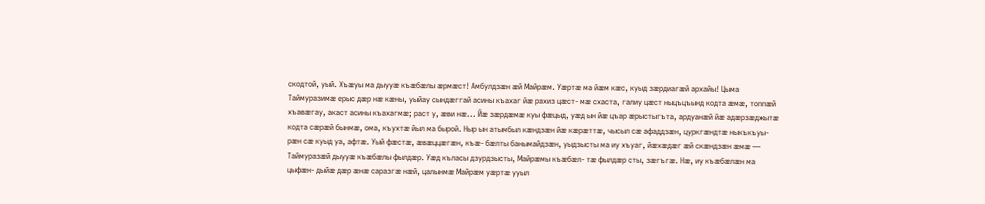скодтой, уый. Хъæуы ма дыууæ къæбæлы æрмæст! Амбулдзæн æй Майрæм. Уæртæ ма йæм кæс, куыд зæрдиагæй архайы! Цыма Таймуразимæ ерыс дæр нæ кæны, уыйау сындæггай асины къахаг йæ рахиз цæст- мæ схаста, галиу цæст ныцъцъынд кодта æмæ, топпæй хъавæгау, акаст асины къахагмæ; раст у, æви нæ... Йæ зæрдæмæ куы фæцыд, уæд ын йæ цъар æрыстыгъта, ардуанæй йæ адæрзæджытæ кодта сæрæй бынмæ, ома, къухтæ йыл ма бырой. Ныр ын атымбыл кæндзæн йæ кæрæттæ, чысыл сæ афаддзæн, цуркгæндтæ ныкъкъуы- рæн сæ куыд уа, афтæ. Уый фæстæ, æвæццæгæн, къæ- бæлты банымайдзæн, уыдзысты ма иу хъуаг, йæхæдæг æй скæндзæн æмæ — Таймуразæй дыууæ къæбæлы фылдæр. Уæд къласы дзурдзысты, Майрæмы къæбæл- тæ фылдæр сты, зæгъгæ. Нæ, иу къæбæлæн ма цыфæн- дыйæ дæр æнæ саразгæ нæй, цалынмæ Майрæм уæртæ ууыл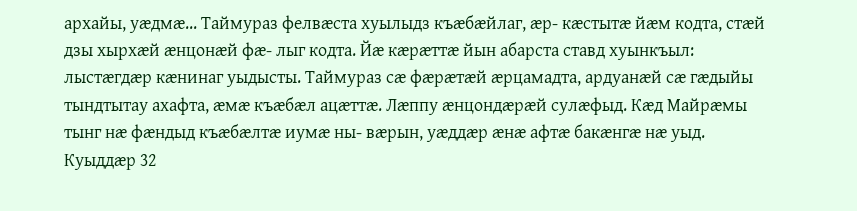архайы, уæдмæ... Таймураз фелвæста хуылыдз къæбæйлаг, æр- кæстытæ йæм кодта, стæй дзы хырхæй æнцонæй фæ- лыг кодта. Йæ кæрæттæ йын абарста ставд хуынкъыл: лыстæгдæр кæнинаг уыдысты. Таймураз сæ фæрæтæй æрцамадта, ардуанæй сæ гæдыйы тындтытау ахафта, æмæ къæбæл ацæттæ. Лæппу æнцондæрæй сулæфыд. Кæд Майрæмы тынг нæ фæндыд къæбæлтæ иумæ ны- вæрын, уæддæр æнæ афтæ бакæнгæ нæ уыд. Куыддæр 32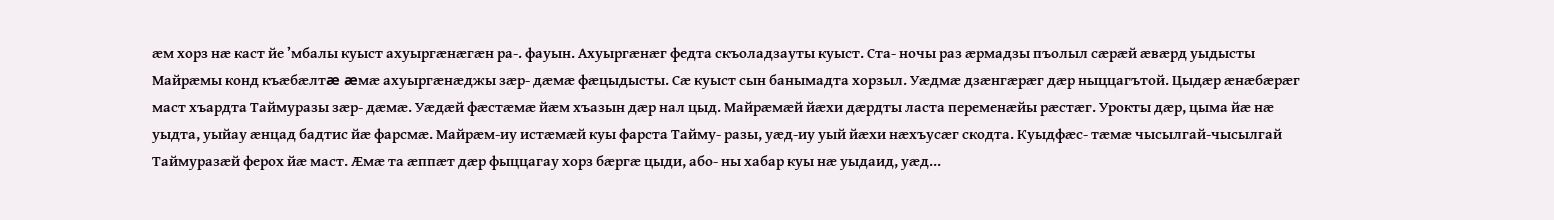æм хорз нæ каст йе ’мбалы куыст ахуыргæнæгæн ра-. фауын. Ахуыргæнæг федта скъоладзауты куыст. Ста- ночы раз æрмадзы пъолыл сæрæй æвæрд уыдысты Майрæмы конд къæбæлтæ æмæ ахуыргæнæджы зæр- дæмæ фæцыдысты. Сæ куыст сын банымадта хорзыл. Уæдмæ дзæнгæрæг дæр ныццагътой. Цыдæр æнæбæрæг маст хъардта Таймуразы зæр- дæмæ. Уæдæй фæстæмæ йæм хъазын дæр нал цыд. Майрæмæй йæхи дæрдты ласта переменæйы рæстæг. Урокты дæр, цыма йæ нæ уыдта, уыйау æнцад бадтис йæ фарсмæ. Майрæм-иу истæмæй куы фарста Тайму- разы, уæд-иу уый йæхи нæхъусæг скодта. Куыдфæс- тæмæ чысылгай-чысылгай Таймуразæй ферох йæ маст. Æмæ та æппæт дæр фыццагау хорз бæргæ цыди, або- ны хабар куы нæ уыдаид, уæд...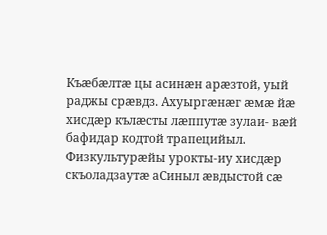Къæбæлтæ цы асинæн арæзтой, уый раджы срæвдз. Ахуыргæнæг æмæ йæ хисдæр кълæсты лæппутæ зулаи- вæй бафидар кодтой трапецийыл. Физкультурæйы урокты-иу хисдæр скъоладзаутæ аСиныл æвдыстой сæ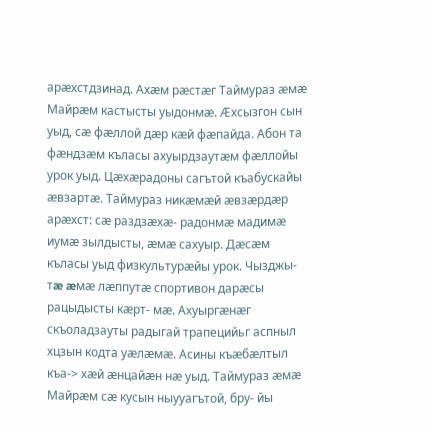арæхстдзинад. Ахæм рæстæг Таймураз æмæ Майрæм кастысты уыдонмæ. Æхсызгон сын уыд, сæ фæллой дæр кæй фæпайда. Абон та фæндзæм къласы ахуырдзаутæм фæллойы урок уыд. Цæхæрадоны сагътой къабускайы æвзартæ. Таймураз никæмæй æвзæрдæр арæхст: сæ раздзæхæ- радонмæ мадимæ иумæ зылдысты, æмæ сахуыр. Дæсæм къласы уыд физкультурæйы урок. Чызджы- тæ æмæ лæппутæ спортивон дарæсы рацыдысты кæрт- мæ. Ахуыргæнæг скъоладзауты радыгай трапецийьг аспныл хцзын кодта уæлæмæ. Асины къæбæлтыл къа-> хæй æнцайæн нæ уыд. Таймураз æмæ Майрæм сæ кусын ныууагътой, бру- йы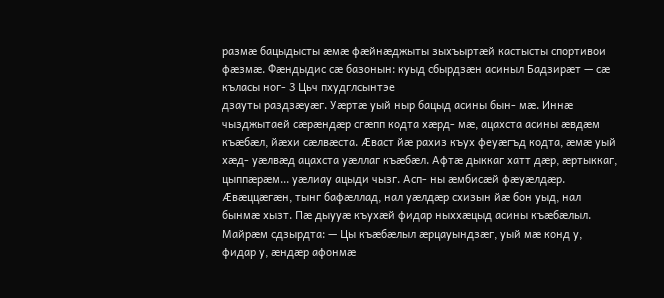размæ бацыдысты æмæ фæйнæджыты зыхъыртæй кастысты спортивои фæзмæ. Фæндыдис сæ базонын: куыд сбырдзæн асиныл Бадзирæт — сæ къласы ног- 3 Цьч пхудглсынтэе
дзауты раздзæуæг. Уæртæ уый ныр бацыд асины бын- мæ. Иннæ чызджытаей сæрæндæр сгæпп кодта хæрд- мæ, ацахста асины æвдæм къæбæл, йæхи сæлвæста. Æваст йæ рахиз къух феуæгъд кодта, æмæ уый хæд- уæлвæд ацахста уæллаг къæбæл. Афтæ дыккаг хатт дæр, æртыккаг, цыппæрæм... уæлиау ацыди чызг. Асп- ны æмбисæй фæуæлдæр. Æвæццæгæн, тынг бафæллад, нал уæлдæр схизын йæ бон уыд, нал бынмæ хызт. Пæ дыууæ къухæй фидар ныххæцыд асины къæбæлыл. Майрæм сдзырдта: — Цы къæбæлыл æрцауындзæг, уый мæ конд у, фидар у, æндæр афонмæ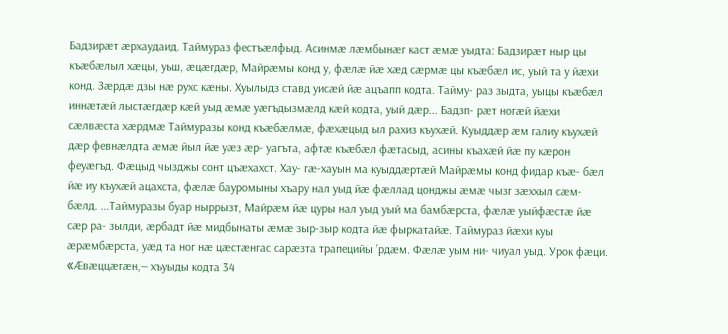Бадзирæт æрхаудаид. Таймураз фестъæлфыд. Асинмæ лæмбынæг каст æмæ уыдта: Бадзирæт ныр цы къæбæлыл хæцы, уьш, æцæгдæр, Майрæмы конд у, фæлæ йæ хæд сæрмæ цы къæбæл ис, уый та у йæхи конд. Зæрдæ дзы нæ рухс кæны. Хуылыдз ставд уисæй йæ ацъапп кодта. Тайму- раз зыдта, уыцы къæбæл иннæтæй лыстæгдæр кæй уыд æмæ уæгъдызмæлд кæй кодта, уый дæр... Бадзп- рæт ногæй йæхи сæлвæста хæрдмæ Таймуразы конд къæбæлмæ, фæхæцыд ыл рахиз къухæй. Куыддæр æм галиу къухæй дæр февнæлдта æмæ йыл йæ уæз æр- уагъта, афтæ къæбæл фæтасыд, асины къахæй йæ пу кæрон феуæгъд. Фæцыд чызджы сонт цъæхахст. Хау- гæ-хауын ма куыддæртæй Майрæмы конд фидар къæ- бæл йæ иу къухæй ацахста, фæлæ бауромыны хъару нал уыд йæ фæллад цонджы æмæ чызг зæххыл сæм- бæлд. ...Таймуразы буар ныррызт, Майрæм йæ цуры нал уыд уый ма бамбæрста, фæлæ уыйфæстæ йæ сæр ра- зылди, æрбадт йæ мидбынаты æмæ зыр-зыр кодта йæ фыркатайæ. Таймураз йæхи куы æрæмбæрста, уæд та ног нæ цæстæнгас сарæзта трапецийы ’рдæм. Фæлæ уым ни- чиуал уыд. Урок фæци. «Æвæццæгæн,— хъуыды кодта 34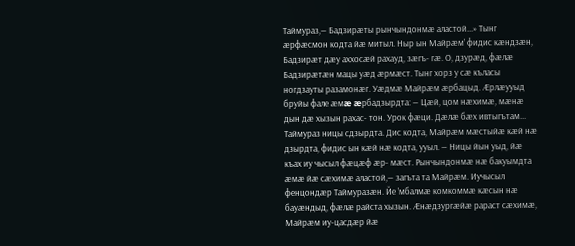Таймураз,— Бадзирæты рынчындонмæ аластой...» Тынг æрфæсмон кодта йæ митыл. Ныр ын Майрæм’ фидис кæндзæн, Бадзирæт дæу аххосæй рахауд, зæгъ- гæ. О, дзурæд, фæлæ Бадзирæтæн мацы уæд æрмæст. Тынг хорз у сæ къласы ногдзауты разамонæг. Уæдмæ Майрæм æрбацыд. Æрлæууыд бруйы фале æмæ æрбадзырдта: — Цæй, цом нæхимæ, мæнæ дын дæ хызын рахас- тон. Урок фæци. Дæлæ бæх ивтыгътам... Таймураз ницы сдзырдта. Дис кодта, Майрæм мæстыйæ кæй нæ дзырдта, фидис ын кæй нæ кодта, ууыл. — Ницы йын уыд, йæ къах иу чысыл фæцæф æр- мæст. Рынчындонмæ нæ бакуымдта æмæ йæ сæхимæ аластой,— загъта та Майрæм. Иучысыл фенцондæр Таймуразæн. Йе ’мбалмæ комкоммæ кæсын нæ бауæндыд, фæлæ райста хызын. Æнæдзургæйæ рараст сæхимæ, Майрæм иу-цасдæр йæ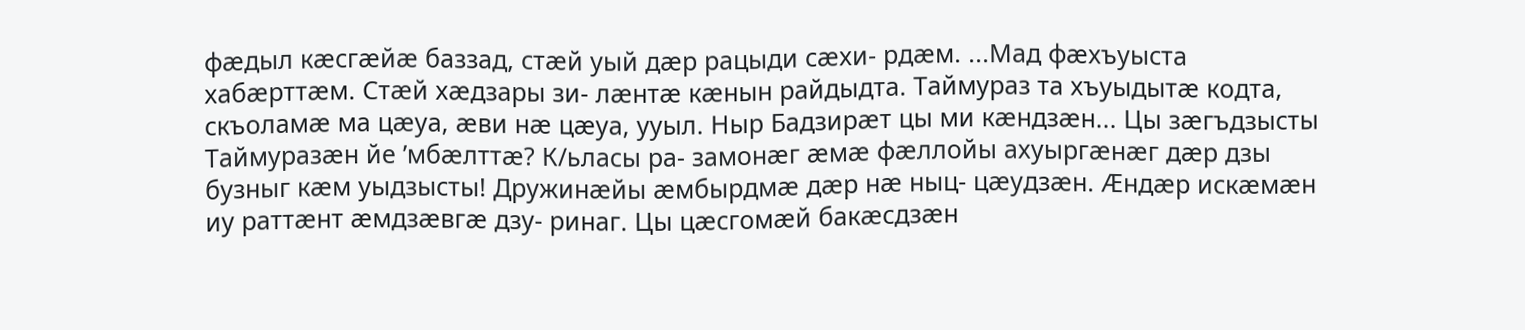фæдыл кæсгæйæ баззад, стæй уый дæр рацыди сæхи- рдæм. ...Мад фæхъуыста хабæрттæм. Стæй хæдзары зи- лæнтæ кæнын райдыдта. Таймураз та хъуыдытæ кодта, скъоламæ ма цæуа, æви нæ цæуа, ууыл. Ныр Бадзирæт цы ми кæндзæн... Цы зæгъдзысты Таймуразæн йе ’мбæлттæ? К/ьласы ра- замонæг æмæ фæллойы ахуыргæнæг дæр дзы бузныг кæм уыдзысты! Дружинæйы æмбырдмæ дæр нæ ныц- цæудзæн. Æндæр искæмæн иу раттæнт æмдзæвгæ дзу- ринаг. Цы цæсгомæй бакæсдзæн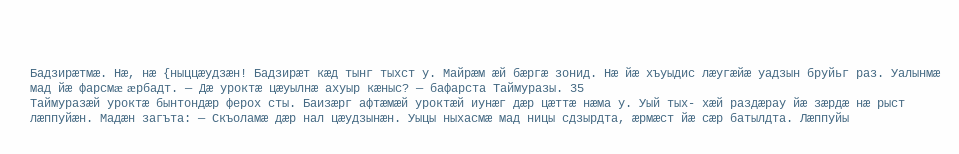Бадзирæтмæ. Нæ, нæ {ныццæудзæн! Бадзирæт кæд тынг тыхст у. Майрæм æй бæргæ зонид. Нæ йæ хъуыдис лæугæйæ уадзын бруйьг раз. Уалынмæ мад йæ фарсмæ æрбадт. — Дæ уроктæ цæуылнæ ахуыр кæныс? — бафарста Таймуразы. 35
Таймуразæй уроктæ бынтондæр ферох сты. Баизæрг афтæмæй уроктæй иунæг дæр цæттæ нæма у. Уый тых- хæй раздæрау йæ зæрдæ нæ рыст лæппуйæн. Мадæн загъта: — Скъоламæ дæр нал цæудзынæн. Уыцы ныхасмæ мад ницы сдзырдта, æрмæст йæ сæр батылдта. Лæппуйы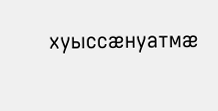хуыссæнуатмæ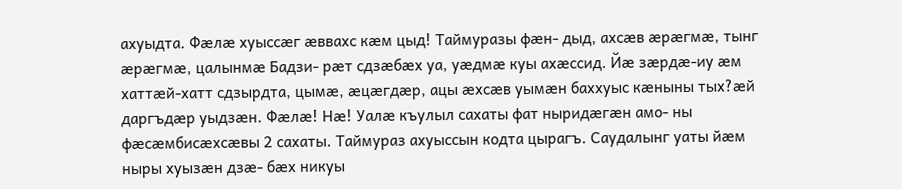ахуыдта. Фæлæ хуыссæг æввахс кæм цыд! Таймуразы фæн- дыд, ахсæв æрæгмæ, тынг æрæгмæ, цалынмæ Бадзи- рæт сдзæбæх уа, уæдмæ куы ахæссид. Йæ зæрдæ-иу æм хаттæй-хатт сдзырдта, цымæ, æцæгдæр, ацы æхсæв уымæн баххуыс кæныны тых?æй даргъдæр уыдзæн. Фæлæ! Нæ! Уалæ къулыл сахаты фат ныридæгæн амо- ны фæсæмбисæхсæвы 2 сахаты. Таймураз ахуыссын кодта цырагъ. Саудалынг уаты йæм ныры хуызæн дзæ- бæх никуы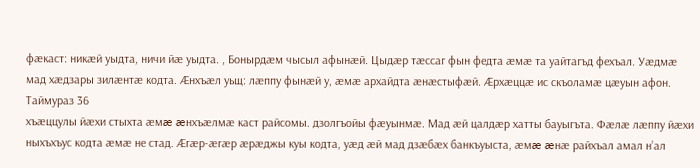фæкаст: никæй уыдта, ничи йæ уыдта. , Бонырдæм чысыл афынæй. Цыдæр тæссаг фын федта æмæ та уайтагъд фехъал. Уæдмæ мад хæдзары зилæнтæ кодта. Æнхъæл уьщ: лæппу фынæй у, æмæ архайдта æнæстыфæй. Æрхæццæ ис скъоламæ цæуын афон. Таймураз 36
хъæццулы йæхи стыхта æмæ æнхъæлмæ каст райсомы. дзолгъойы фæуынмæ. Мад æй цалдæр хатты бауыгъта. Фæлæ лæппу йæхи ныхъхъус кодта æмæ не стад. Æгæр-æгæр æрæджы куы кодта, уæд æй мад дзæбæх банкъуыста, æмæ æнæ райхъал амал н’ал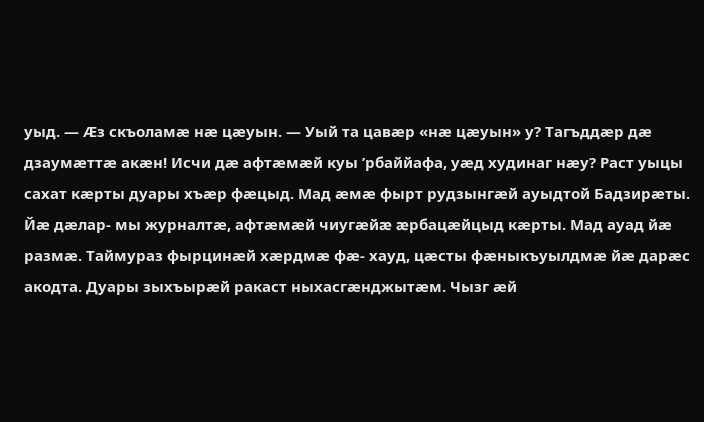уыд. — Æз скъоламæ нæ цæуын. — Уый та цавæр «нæ цæуын» у? Тагъддæр дæ дзаумæттæ акæн! Исчи дæ афтæмæй куы ’рбаййафа, уæд худинаг нæу? Раст уыцы сахат кæрты дуары хъæр фæцыд. Мад æмæ фырт рудзынгæй ауыдтой Бадзирæты. Йæ дæлар- мы журналтæ, афтæмæй чиугæйæ æрбацæйцыд кæрты. Мад ауад йæ размæ. Таймураз фырцинæй хæрдмæ фæ- хауд, цæсты фæныкъуылдмæ йæ дарæс акодта. Дуары зыхъырæй ракаст ныхасгæнджытæм. Чызг æй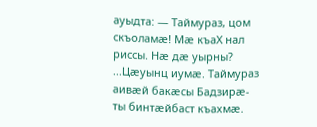ауыдта: — Таймураз, цом скъоламæ! Мæ къаХ нал риссы. Нæ дæ уырны? ...Цæуынц иумæ. Таймураз аивæй бакæсы Бадзирæ- ты бинтæйбаст къахмæ.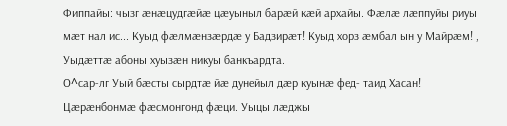Фиппайы: чызг æнæцудгæйæ цæуыныл барæй кæй архайы. Фæлæ лæппуйы риуы мæт нал ис... Куыд фæлмæнзæрдæ у Бадзирæт! Куыд хорз æмбал ын у Майрæм! , Уыдæттæ абоны хуызæн никуы банкъардта.
О^сар-лг Уый бæсты сырдтæ йæ дунейыл дæр куынæ фед- таид Хасан! Цæрæнбонмæ фæсмонгонд фæци. Уыцы лæджы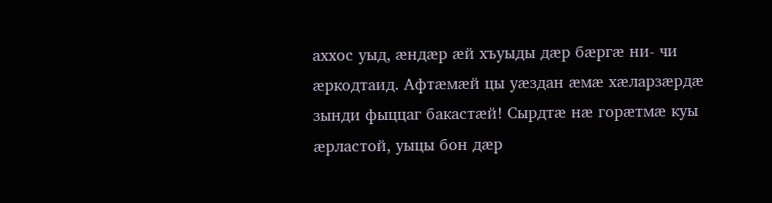аххос уыд, æндæр æй хъуыды дæр бæргæ ни- чи æркодтаид. Афтæмæй цы уæздан æмæ хæларзæрдæ зынди фыццаг бакастæй! Сырдтæ нæ горæтмæ куы æрластой, уыцы бон дæр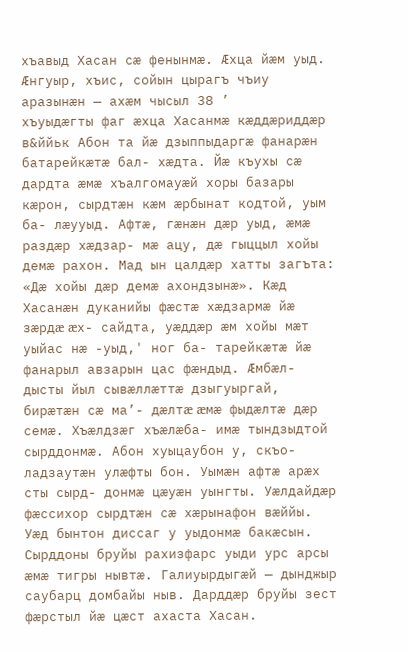хъавыд Хасан сæ фенынмæ. Æхца йæм уыд. Æнгуыр, хъис, сойын цырагъ чъиу аразынæн — ахæм чысыл 38 ’
хъуыдæгты фаг æхца Хасанмæ кæддæриддæр в&ййьк Абон та йæ дзыппыдаргæ фанарæн батарейкæтæ бал- хæдта. Йæ къухы сæ дардта æмæ хъалгомауæй хоры базары кæрон, сырдтæн кæм æрбынат кодтой, уым ба- лæууыд. Афтæ, гæнæн дæр уыд, æмæ раздæр хæдзар- мæ ацу, дæ гыццыл хойы демæ рахон. Мад ын цалдæр хатты загъта: «Дæ хойы дæр демæ ахондзынæ». Кæд Хасанæн дуканийы фæстæ хæдзармæ йæ зæрдæ æх- сайдта, уæддæр æм хойы мæт уыйас нæ -уыд,' ног ба- тарейкæтæ йæ фанарыл авзарын цас фæндыд. Æмбæл- дысты йыл сывæллæттæ дзыгуыргай, бирæтæн сæ ма’- дæлтæ æмæ фыдæлтæ дæр семæ. Хъæлдзæг хъæлæба- имæ тындзыдтой сырддонмæ. Абон хуыцаубон у, скъо- ладзаутæн улæфты бон. Уымæн афтæ арæх сты сырд- донмæ цæуæн уынгты. Уæлдайдæр фæссихор сырдтæн сæ хæрынафон вæййы. Уæд бынтон диссаг у уыдонмæ бакæсын. Сырддоны бруйы рахизфарс уыди урс арсы æмæ тигры нывтæ. Галиуырдыгæй — дынджыр саубарц домбайы ныв. Дарддæр бруйы зест фæрстыл йæ цæст ахаста Хасан.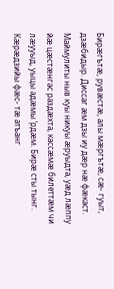Бирæгътæ, рувæстæ, алы мæргътæ, сæ- гуыт, дзæбидыр. Диссаг æм дзы иу дæр нæ фæкаст. Маймулиты ныв куы никуы æруыдта, уæд лæппу йæ цæстæнгас раздæхта, кассæмæ билеттæм чи лæууыд, уыцы адæмы ’рдæм. Бирæ сты тынг. Кæрæдзийы фæс- тæ атъанг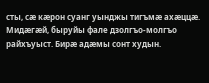сты, сæ кæрон суанг уынджы тигъмæ ахæццæ. Мидæгæй, быруйы фале дзолгъо-молгъо райхъуыст. Бирæ адæмы сонт худын.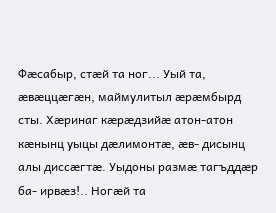Фæсабыр, стæй та ног... Уый та, æвæццæгæн, маймулитыл æрæмбырд сты. Хæринаг кæрæдзийæ атон-атон кæнынц уыцы дæлимонтæ, æв- дисынц алы диссæгтæ. Уыдоны размæ тагъддæр ба- ирвæз!.. Ногæй та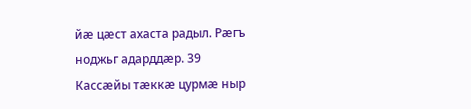йæ цæст ахаста радыл. Рæгъ ноджьг адарддæр. 39
Кассæйы тæккæ цурмæ ныр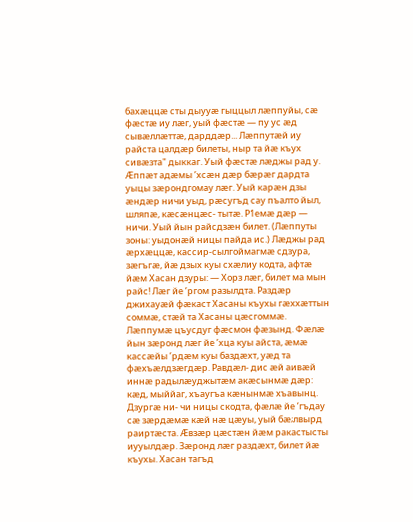бахæццæ сты дыууæ гыццыл лæппуйы, сæ фæстæ иу лæг, уый фæстæ — пу ус æд сывæллæттæ, дарддæр... Лæппутæй иу райста цалдæр билеты, ныр та йæ къух сивæзта" дыккаг. Уый фæстæ лæджы рад у. Æппæт адæмы ’хсæн дæр бæрæг дардта уыцы зæрондгомау лæг. Уый карæн дзы æндæр ничи уыд, рæсугъд сау пъалто йыл, шляпæ, кæсæнцæс- тытæ. Р1емæ дæр — ничи. Уый йын райсдзæн билет. (Лæппуты зоны: уыдонæй ницы пайда ис.) Лæджы рад æрхæццæ, кассир-сылгоймагмæ сдзура, зæгъгæ, йæ дзых куы схæлиу кодта, афтæ йæм Хасан дзуры: — Хорз лæг, билет ма мын райс! Лæг йе ’ргом разылдта. Раздæр джихауæй фæкаст Хасаны къухы гæххæттын соммæ, стæй та Хасаны цæсгоммæ. Лæппумæ цъусдуг фæсмон фæзынд. Фæлæ йын зæронд лæг йе ’хца куы айста, æмæ кассæйы ’рдæм куы баздæхт, уæд та фæхъæлдзæгдæр. Равдæл- дис æй аивæй иннæ радылæуджытæм акæсынмæ дæр: кæд, мыййаг, хъаугъа кæнынмæ хъавынц. Дзургæ ни- чи ницы скодта, фæлæ йе ’гъдау сæ зæрдæмæ кæй нæ цæуы, уый бæ;лвырд раиртæста. Æвзæр цæстæн йæм ракастысты иууылдæр. Зæронд лæг раздæхт, билет йæ къухы. Хасан тагъд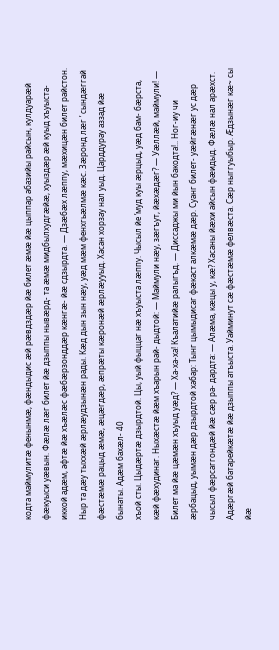кодта маймулитæ фенынмæ, фæндыдис æй рæвдздæр йæ билет æмæ йæ цыппар абазийы райсын, кулдуарæй фæкуыси уæвын. Фæлæ лæг билет йæ дзыппы нывæрд- та æмæ мидбылхудгæйæ, хуыздæр æй куыд хъуыста- иккой адæм, афтæ йæ хъæлæс фæбæрзонддæр кæнгæ- йæ сдзырдта. — Дзæбæх лæппу, мæхицæн билет райстон. Ныр та дæу тыххæй æрлæудзынæн рады. Кæд дын зын нæу, уæд мæм фенхгьæлмæ кæс. Зæронд лæг ’ сындæггай фæстæмæ рацыд æмæ, æцæгдæр, æпрæты кæронæй æрлæууыд. Хасан хорзау нал уыд. Царддурау аззад йæ бынаты. Адæм бахæл- 40
хъой сты. Цыдæртæ дзырдтой. Цы, уый фыццаг нæ хъуыста лæппу. Чысыл йе ’муд куы æрцыд, уæд бам- бæрста, кæй фæхудинаг. Ныхæстæ йæм хъарын рай- дыдтой: — Маймули нæу, зæгъут, йæхæдæг? — Уæллæй, маймули! — Билет ма йæ цæмæн хъуыд уæд? — Ха-ха-ха! Къалатийæ ралыгъд. — Диссаджы ми йын бакодта!.. Ног-иу чи æрбацыд, уымæн дæр дзырдтой хабар: Тынг цымыдисаг фæкаст алкæмæ дæр. Суанг билет- уæйгæнæг ус дæр чысыл фæрсаггондæй йæ сæр ра- дардта: — Алæма, кæцы у, кæ? Хасаны йæхи айсын фæидыд. Фæлæ нал арæхст. Адæргæй батарейкæтæ йæ дзыппы атъыста. Уайминут сæ фæстæмæ фелвæста. Сæр ныггуыбыр. Æдзынæг кæ~ сы йæ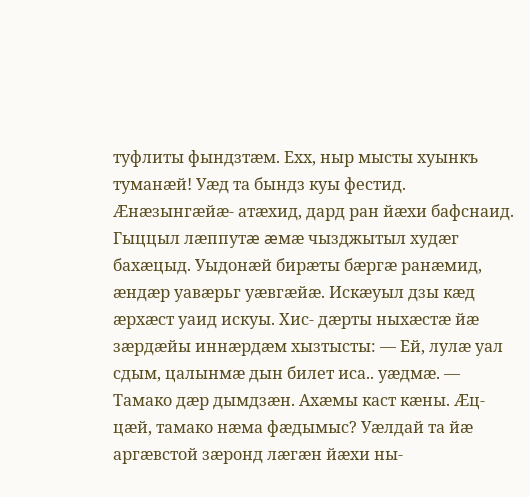туфлиты фындзтæм. Ехх, ныр мысты хуынкъ туманæй! Уæд та бындз куы фестид. Æнæзынгæйæ- атæхид, дард ран йæхи бафснаид. Гыццыл лæппутæ æмæ чызджытыл худæг бахæцыд. Уыдонæй бирæты бæргæ ранæмид, æндæр уавæрьг уæвгæйæ. Искæуыл дзы кæд æрхæст уаид искуы. Хис- дæрты ныхæстæ йæ зæрдæйы иннæрдæм хызтысты: — Ей, лулæ уал сдым, цалынмæ дын билет иса.. уæдмæ. — Тамако дæр дымдзæн. Ахæмы каст кæны. Æц- цæй, тамако нæма фæдымыс? Уæлдай та йæ аргæвстой зæронд лæгæн йæхи ны-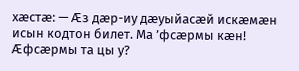хæстæ: — Æз дæр-иу дæуыйасæй искæмæн исын кодтон билет. Ма ’фсæрмы кæн! Æфсæрмы та цы у?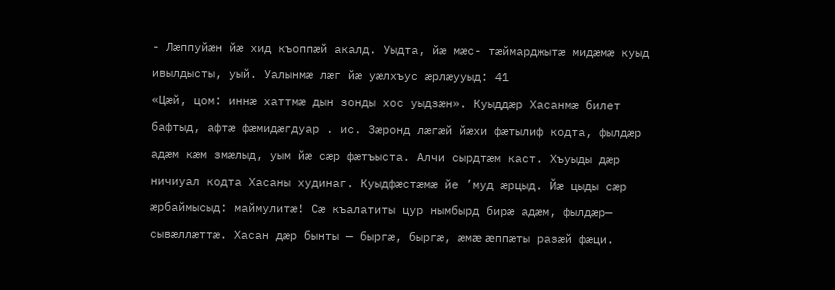- Лæппуйæн йæ хид къоппæй акалд. Уыдта, йæ мæс- тæймарджытæ мидæмæ куыд ивылдысты, уый. Уалынмæ лæг йæ уæлхъус æрлæууыд: 41
«Цæй, цом: иннæ хаттмæ дын зонды хос уыдзæн». Куыддæр Хасанмæ билет бафтыд, афтæ фæмидæгдуар . ис. Зæронд лæгæй йæхи фæтылиф кодта, фылдæр адæм кæм змæлыд, уым йæ сæр фæтъыста. Алчи сырдтæм каст. Хъуыды дæр ничиуал кодта Хасаны худинаг. Куыдфæстæмæ йе ’муд æрцыд. Йæ цыды сæр æрбаймысыд: маймулитæ! Сæ къалатиты цур нымбырд бирæ адæм, фылдæр— сывæллæттæ. Хасан дæр бынты — быргæ, быргæ, æмæ æппæты разæй фæци.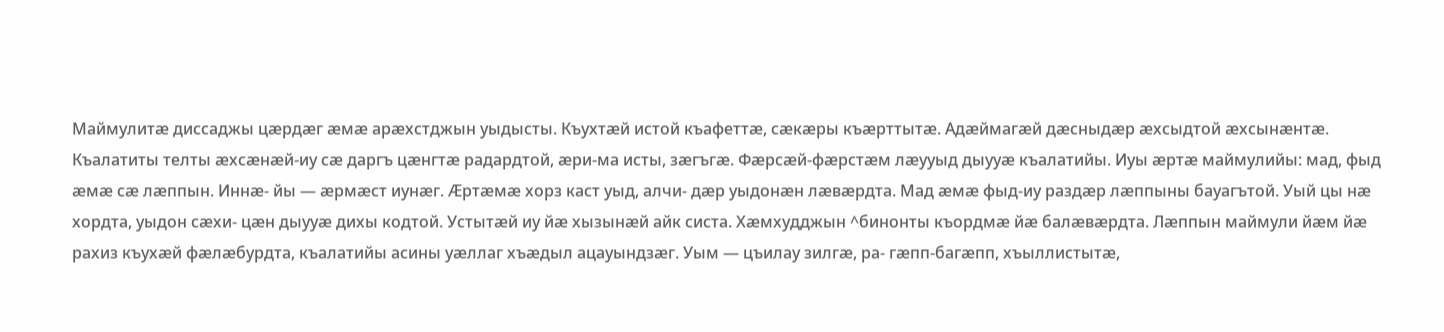Маймулитæ диссаджы цæрдæг æмæ арæхстджын уыдысты. Къухтæй истой къафеттæ, сæкæры къæрттытæ. Адæймагæй дæсныдæр æхсыдтой æхсынæнтæ. Къалатиты телты æхсæнæй-иу сæ даргъ цæнгтæ радардтой, æри-ма исты, зæгъгæ. Фæрсæй-фæрстæм лæууыд дыууæ къалатийы. Иуы æртæ маймулийы: мад, фыд æмæ сæ лæппын. Иннæ- йы — æрмæст иунæг. Æртæмæ хорз каст уыд, алчи- дæр уыдонæн лæвæрдта. Мад æмæ фыд-иу раздæр лæппыны бауагътой. Уый цы нæ хордта, уыдон сæхи- цæн дыууæ дихы кодтой. Устытæй иу йæ хызынæй айк систа. Хæмхудджын ^бинонты къордмæ йæ балæвæрдта. Лæппын маймули йæм йæ рахиз къухæй фæлæбурдта, къалатийы асины уæллаг хъæдыл ацауындзæг. Уым — цъилау зилгæ, ра- гæпп-багæпп, хъыллистытæ,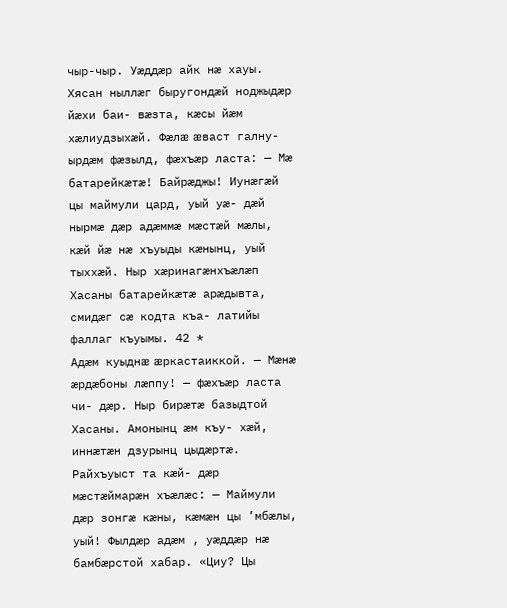чыр-чыр. Уæддæр айк нæ хауы. Хясан ныллæг быругондæй ноджыдæр йæхи баи- вæзта, кæсы йæм хæлиудзыхæй. Фæлæ æваст галну- ырдæм фæзылд, фæхъæр ласта: — Мæ батарейкæтæ! Байрæджы! Иунæгæй цы маймули цард, уый уæ- дæй нырмæ дæр адæммæ мæстæй мæлы, кæй йæ нæ хъуыды кæнынц, уый тыххæй. Ныр хæринагæнхъæлæп Хасаны батарейкæтæ арæдывта, смидæг сæ кодта къа- латийы фаллаг къуымы. 42 *
Адæм куыднæ æркастаиккой. — Мæнæ æрдæбоны лæппу! — фæхъæр ласта чи- дæр. Ныр бирæтæ базыдтой Хасаны. Амонынц æм къу- хæй, иннæтæн дзурынц цыдæртæ. Райхъуыст та кæй- дæр мæстæймарæн хъæлæс: — Маймули дæр зонгæ кæны, кæмæн цы ’мбæлы, уый! Фылдæр адæм , уæддæр нæ бамбæрстой хабар. «Циу? Цы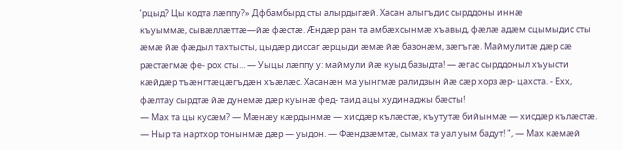’рцыд? Цы кодта лæппу?» Дфбамбырд сты алырдыгæй. Хасан алыгъдис сырддоны иннæ
къуыммæ, сывæллæттæ—йæ фæстæ. Æндæр ран та амбæхсынмæ хъавыд, фæлæ адæм сцымыдис сты æмæ йæ фæдыл тахтысты, цыдæр диссаг æрцыди æмæ йæ базонæм, зæгъгæ. Маймулитæ дæр сæ рæстæгмæ фе- рох сты... — Уыцы лæппу у: маймули йæ куыд базыдта! — æгас сырддоныл хъуысти кæйдæр тъæнгтæцæгъдæн хъæлæс. Хасанæн ма уынгмæ ралидзын йæ сæр хорз æр- цахста. - Ехх, фæлтау сырдтæ йæ дунемæ дæр куынæ фед- таид ацы худинаджы бæсты!
— Мах та цы кусæм? — Мæнæу кæрдынмæ — хисдæр кълæстæ, къутутæ бийынмæ — хисдæр кълæстæ. — Ныр та нартхор тонынмæ дæр — уыдон. — Фæндзæмтæ, сымах та уал уым бадут! ", — Мах кæмæй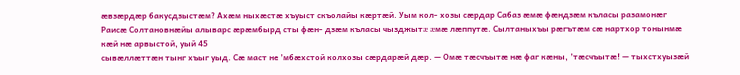æвзæрдæр бакусдзыстæм? Ахæм ныхæстæ хъуыст скъолайы кæртæй. Уым кол- хозы сæрдар Сабаз æмæ фæндзæм къласы разамонæг Раисæ Солтановнæйы алыварс æрæмбырд сты фæн- дзæм къласы чызджытæ æмæ лæппутæ. Сылтаныхъы рæгътæм сæ нартхор тонынмæ кæй нæ арвыстой, уый 45
сывæллæттæн тынг хъыг уыд. Сæ маст не ’мбæхстой колхозы сæрдарæй дæр. — Омæ тæсчъытæ нæ фаг кæны, ’тæсчъытæ! — тыхстхуызæй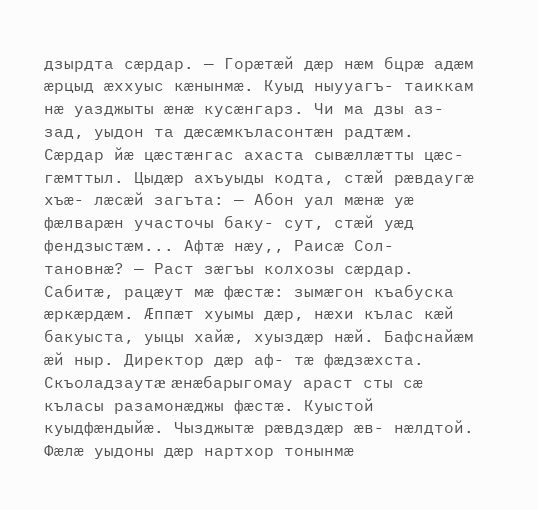дзырдта сæрдар. — Горæтæй дæр нæм бцрæ адæм æрцыд æххуыс кæнынмæ. Куыд ныууагъ- таиккам нæ уазджыты æнæ кусæнгарз. Чи ма дзы аз- зад, уыдон та дæсæмкъласонтæн радтæм. Сæрдар йæ цæстæнгас ахаста сывæллæтты цæс- гæмттыл. Цыдæр ахъуыды кодта, стæй рæвдаугæ хъæ- лæсæй загъта: — Абон уал мæнæ уæ фæлварæн участочы баку- сут, стæй уæд фендзыстæм... Афтæ нæу,, Раисæ Сол- тановнæ? — Раст зæгъы колхозы сæрдар. Сабитæ, рацæут мæ фæстæ: зымæгон къабуска æркæрдæм. Æппæт хуымы дæр, нæхи кълас кæй бакуыста, уыцы хайæ, хуыздæр нæй. Бафснайæм æй ныр. Директор дæр аф- тæ фæдзæхста. Скъоладзаутæ æнæбарыгомау араст сты сæ къласы разамонæджы фæстæ. Куыстой куыдфæндыйæ. Чызджытæ рæвдздæр æв- нæлдтой. Фæлæ уыдоны дæр нартхор тонынмæ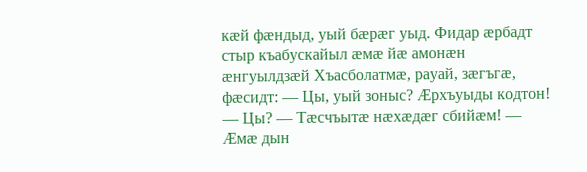кæй фæндыд, уый бæрæг уыд. Фидар æрбадт стыр къабускайыл æмæ йæ амонæн æнгуылдзæй Хъасболатмæ, рауай, зæгъгæ, фæсидт: — Цы, уый зоныс? Æрхъуыды кодтон! — Цы? — Тæсчъытæ нæхæдæг сбийæм! — Æмæ дын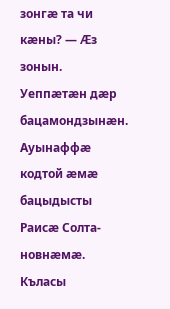зонгæ та чи кæны? — Æз зонын. Уеппæтæн дæр бацамондзынæн. Ауынаффæ кодтой æмæ бацыдысты Раисæ Солта- новнæмæ. Къласы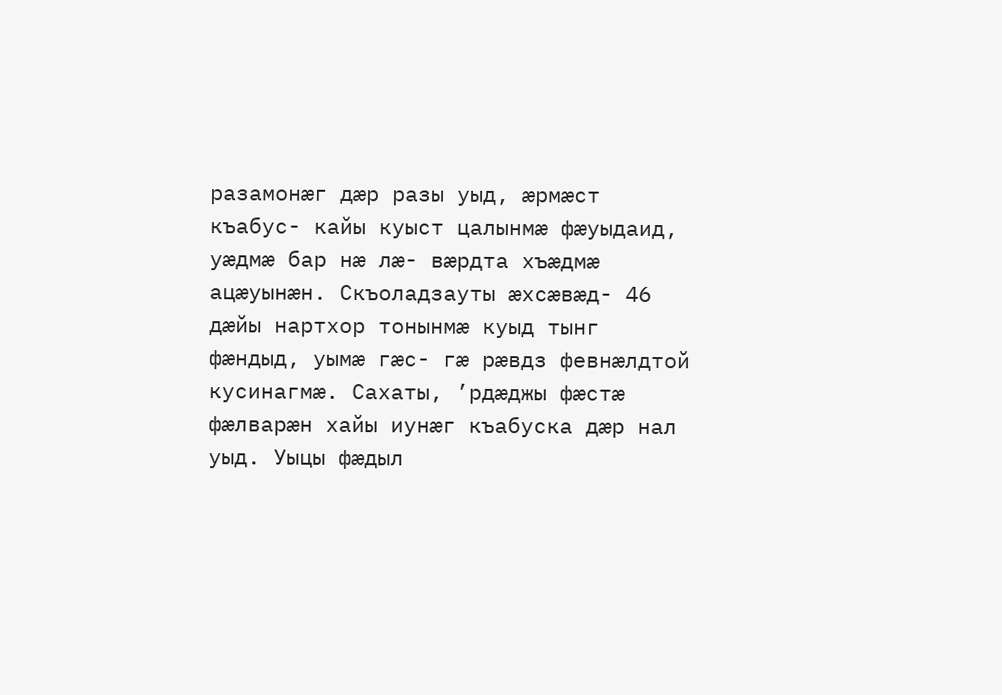разамонæг дæр разы уыд, æрмæст къабус- кайы куыст цалынмæ фæуыдаид, уæдмæ бар нæ лæ- вæрдта хъæдмæ ацæуынæн. Скъоладзауты æхсæвæд- 46
дæйы нартхор тонынмæ куыд тынг фæндыд, уымæ гæс- гæ рæвдз февнæлдтой кусинагмæ. Сахаты, ’рдæджы фæстæ фæлварæн хайы иунæг къабуска дæр нал уыд. Уыцы фæдыл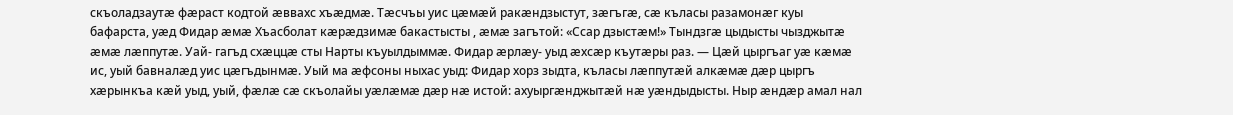скъоладзаутæ фæраст кодтой æввахс хъæдмæ. Тæсчъы уис цæмæй ракæндзыстут, зæгъгæ, сæ къласы разамонæг куы бафарста, уæд Фидар æмæ Хъасболат кæрæдзимæ бакастысты , æмæ загътой: «Ссар дзыстæм!» Тындзгæ цыдысты чызджытæ æмæ лæппутæ. Уай- гагъд схæццæ сты Нарты къуылдыммæ. Фидар æрлæу- уыд æхсæр къутæры раз. — Цæй цыргъаг уæ кæмæ ис, уый бавналæд уис цæгъдынмæ. Уый ма æфсоны ныхас уыд: Фидар хорз зыдта, къласы лæппутæй алкæмæ дæр цыргъ хæрынкъа кæй уыд, уый, фæлæ сæ скъолайы уæлæмæ дæр нæ истой: ахуыргæнджытæй нæ уæндыдысты. Ныр æндæр амал нал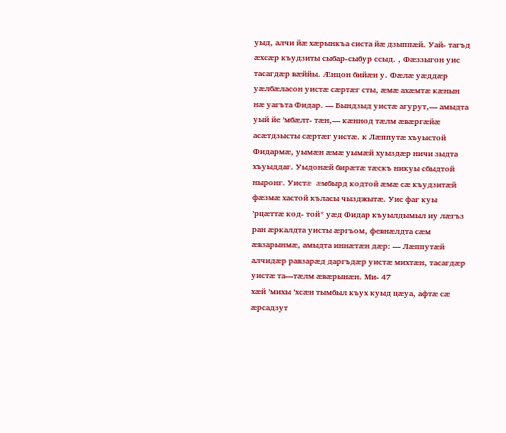уыд, алчи йæ хæрынкъа систа йæ дзыппæй. Уай- тагъд æхсæр къудзиты сыбар-сыбур ссыд. , Фæззыгон уис тасагдæр вæййы. Æнцон бийæн у. Фæлæ уæддæр уæлбæласон уистæ сæртæг сты, æмæ ахæмтæ кæнын нæ уагъта Фидар. — Бындзыд уистæ агурут,— амыдта уый йе ’мбæлт- тæн,— кæннод тæлм æвæргæйæ асæтдзысты сæртæг уистæ. к Лæппутæ хъуыстой Фидармæ, уымæн æмæ уымæй хуыздæр ничи зыдта хъуыддаг. Уыдонæй бирæтæ тæскъ никуы сбыдтой ныронг. Уистæ æмбырд кодтой æмæ сæ къудзитæй фæзмæ хастой къласы чызджытæ. Уис фаг куы ’рцæттæ код- той* уæд Фидар къуылдымыл иу лæгъз ран æркалдта уисты æргъом, февнæлдта сæм æвзарынмæ, амыдта иннæтæн дæр: — Лæппутæй алчидæр равзарæд даргъдæр уистæ михтæн, тасагдæр уистæ та—тæлм æвæрынæн. Ми- 47
хæй ’михы ’хсæн тымбыл къух куыд цæуа, афтæ сæ æрсадзут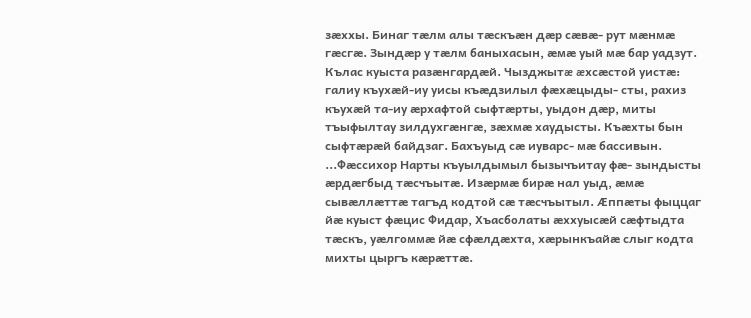зæххы. Бинаг тæлм алы тæскъæн дæр сæвæ- рут мæнмæ гæсгæ. Зындæр у тæлм баныхасын, æмæ уый мæ бар уадзут. Кълас куыста разæнгардæй. Чызджытæ æхсæстой уистæ: галиу къухæй-иу уисы къæдзилыл фæхæцыды- сты, рахиз къухæй та-иу æрхафтой сыфтæрты, уыдон дæр, миты тъыфылтау зилдухгæнгæ, зæхмæ хаудысты. Къæхты бын сыфтæрæй байдзаг. Бахъуыд сæ иуварс- мæ бассивын. ...Фæссихор Нарты къуылдымыл бызычъитау фæ- зындысты æрдæгбыд тæсчъытæ. Изæрмæ бирæ нал уыд, æмæ сывæллæттæ тагъд кодтой сæ тæсчъытыл. Æппæты фыццаг йæ куыст фæцис Фидар, Хъасболаты æххуысæй сæфтыдта тæскъ, уæлгоммæ йæ сфæлдæхта, хæрынкъайæ слыг кодта михты цыргъ кæрæттæ.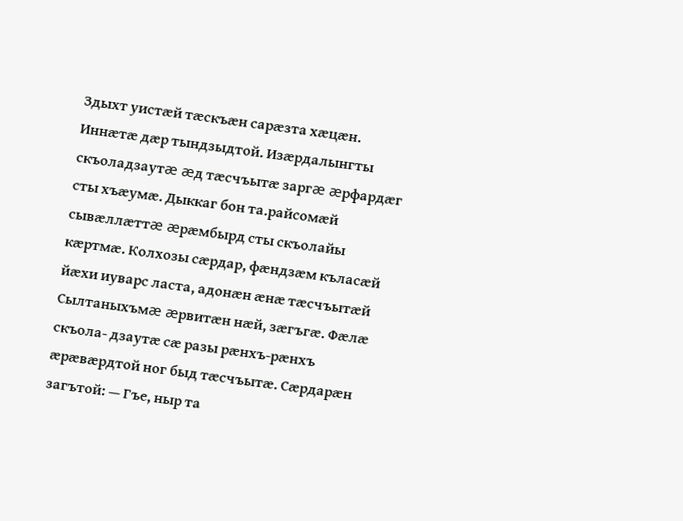Здыхт уистæй тæскъæн сарæзта хæцæн. Иннæтæ дæр тындзыдтой. Изæрдалынгты скъоладзаутæ æд тæсчъытæ заргæ æрфардæг сты хъæумæ. Дыккаг бон та.райсомæй сывæллæттæ æрæмбырд сты скъолайы кæртмæ. Колхозы сæрдар, фæндзæм къласæй йæхи иуварс ласта, адонæн æнæ тæсчъытæй Сылтаныхъмæ æрвитæн нæй, зæгъгæ. Фæлæ скъола- дзаутæ сæ разы рæнхъ-рæнхъ æрæвæрдтой ног быд тæсчъытæ. Сæрдарæн загътой: — Гъе, ныр та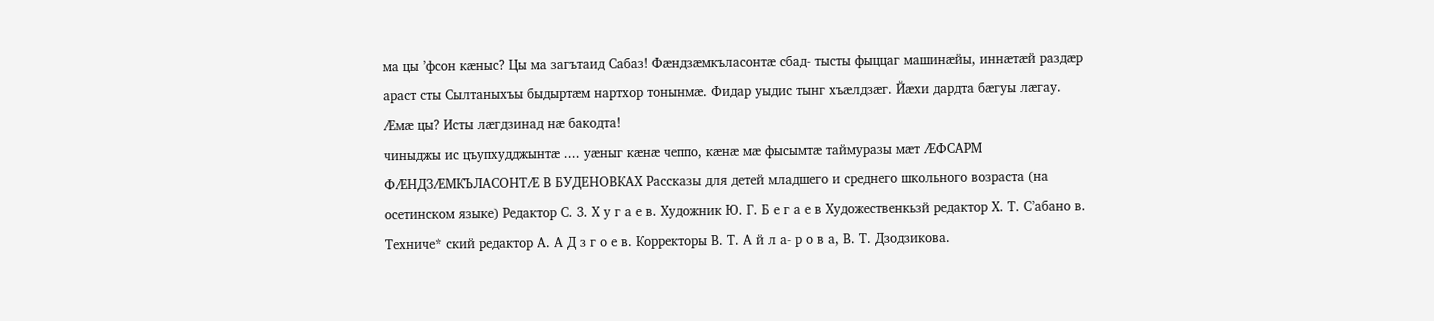ма цы ’фсон кæныс? Цы ма загътаид Сабаз! Фæндзæмкъласонтæ сбад- тысты фыццаг машинæйы, иннæтæй раздæр араст сты Сылтаныхъы быдыртæм нартхор тонынмæ. Фидар уыдис тынг хъæлдзæг. Йæхи дардта бæгуы лæгау. Æмæ цы? Исты лæгдзинад нæ бакодта!
чиныджы ис цъупхудджынтæ .... уæныг кæнæ чеппо, кæнæ мæ фысымтæ таймуразы мæт ÆФСАРМ ФÆНДЗÆМКЪЛАСОНТÆ В БУДЕНОВКАХ Рассказы для детей младшего и среднего школьного возраста (на осетинском языке) Редактор С. 3. X у г а е в. Художник Ю. Г. Б е г а е в Художественкьзй редактор X. Т. С’абано в. Техниче* ский редактор А. А Д з г о е в. Корректоры В. Т. А й л а- р о в а, В. Т. Дзодзикова.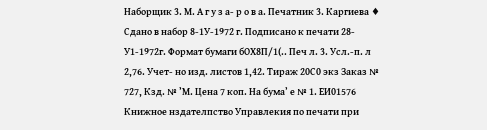Наборщик 3. М. А г у з а- р о в а. Печатник 3. Каргиева ♦ Сдано в набор 8-1У-1972 г. Подписано к печати 28-У1-1972г. Формат бумаги бОХ8П/1(.. Печ л. 3. Усл.-п. л 2,76. Учет- но изд. листов 1,42. Тираж 20С0 экз Заказ № 727, Кзд. № ’М. Цена 7 коп. На бума’ е № 1. ЕИ01576 Книжное нздателпство Управлекия по печати при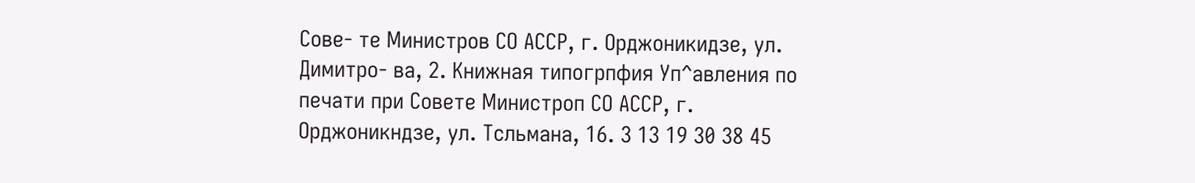Сове- те Министров СО АССР, г. Орджоникидзе, ул. Димитро- ва, 2. Книжная типогрпфия Уп^авления по печати при Совете Министроп СО АССР, г. Орджоникндзе, ул. Тсльмана, 16. 3 13 19 30 38 45